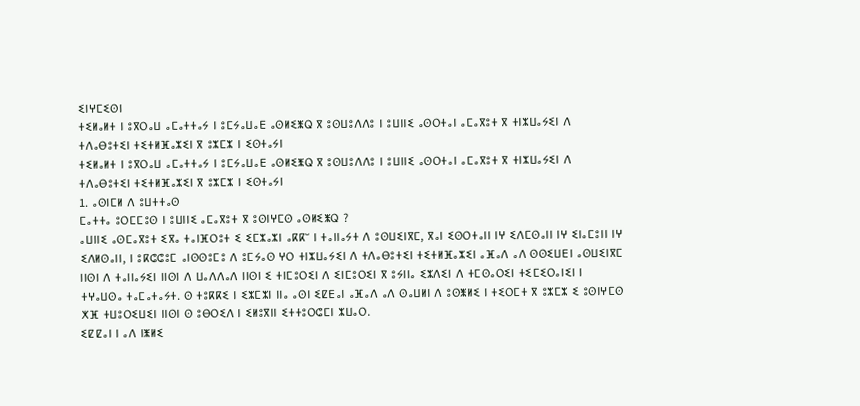ⵉⵏⵖⵎⵉⵙⵏ
ⵜⵉⵍⴰⵍⵜ ⵏ ⵓⴳⵔⴰⵡ ⴰⵎⴰⵜⵜⴰⵢ ⵏ ⵓⵎⵢⴰⵡⴰⴹ ⴰⵙⵍⵉⵥⵕ ⴳ ⵓⵙⵡⵓⴷⴷⵓ ⵏ ⵓⵡⵏⵏⵉ ⴰⵙⵔⵜⴰⵏ ⴰⵎⴰⴳⵓⵜ ⴳ ⵜⵏⵣⵡⴰⵢⵉⵏ ⴷ ⵜⴷⴰⴱⵓⵜⵉⵏ ⵜⵉⵜⵍⴼⴰⵣⵉⵏ ⴳ ⵓⵣⵎⵣ ⵏ ⵉⵙⵜⴰⵢⵏ
ⵜⵉⵍⴰⵍⵜ ⵏ ⵓⴳⵔⴰⵡ ⴰⵎⴰⵜⵜⴰⵢ ⵏ ⵓⵎⵢⴰⵡⴰⴹ ⴰⵙⵍⵉⵥⵕ ⴳ ⵓⵙⵡⵓⴷⴷⵓ ⵏ ⵓⵡⵏⵏⵉ ⴰⵙⵔⵜⴰⵏ ⴰⵎⴰⴳⵓⵜ ⴳ ⵜⵏⵣⵡⴰⵢⵉⵏ ⴷ ⵜⴷⴰⴱⵓⵜⵉⵏ ⵜⵉⵜⵍⴼⴰⵣⵉⵏ ⴳ ⵓⵣⵎⵣ ⵏ ⵉⵙⵜⴰⵢⵏ
1. ⴰⵙⵏⵎⵍ ⴷ ⵓⵡⵜⵜⴰⵙ
ⵎⴰⵜⵜⴰ ⵓⵔⵎⵎⵓⵙ ⵏ ⵓⵡⵏⵏⵉ ⴰⵎⴰⴳⵓⵜ ⴳ ⵓⵙⵏⵖⵎⵙ ⴰⵙⵍⵉⵥⵕ ?
ⴰⵡⵏⵏⵉ ⴰⵙⵎⴰⴳⵓⵜ ⵉⴳⴰ ⵜⴰⵏⴼⵔⵓⵜ ⵉ ⵉⵎⵣⴰⵣⵏ ⴰⴽⴽⵯ ⵏ ⵜⴰⵏⵏⴰⵢⵜ ⴷ ⵓⵙⵡⵉⵏⴳⵎ, ⴳⴰⵏ ⵉⵙⵔⵜⴰⵏⵏ ⵏⵖ ⵉⴷⵎⵙⴰⵏⵏ ⵏⵖ ⵉⵏⴰⵎⵓⵏⵏ ⵏⵖ ⵉⴷⵍⵙⴰⵏⵏ, ⵏ ⵓⴽⵛⵛⵓⵎ ⴰⵏⵙⵙⵓⵎⵓ ⴷ ⵓⵎⵢⴰⵙ ⵖⵔ ⵜⵏⵣⵡⴰⵢⵉⵏ ⴷ ⵜⴷⴰⴱⵓⵜⵉⵏ ⵜⵉⵜⵍⴼⴰⵣⵉⵏ ⴰⴼⴰⴷ ⴰⴷ ⵙⵙⵉⵡⴹⵏ ⴰⵙⵡⵉⵏⴳⵎ ⵏⵏⵙⵏ ⴷ ⵜⴰⵏⵏⴰⵢⵉⵏ ⵏⵏⵙⵏ ⴷ ⵡⴰⴷⴷⴰⴷ ⵏⵏⵙⵏ ⵉ ⵜⵏⵎⵓⵔⵉⵏ ⴷ ⵉⵏⵎⵓⵔⵉⵏ ⴳ ⵓⵢⵏⵏⴰ ⵉⵣⴷⵉⵏ ⴷ ⵜⵎⵙⴰⵔⵉⵏ ⵜⵉⵎⵉⵔⴰⵏⵉⵏ ⵏ ⵜⵖⴰⵡⵙⴰ ⵜⴰⵎⴰⵜⴰⵢⵜ. ⵙ ⵜⵓⴽⴽⵉ ⵏ ⵉⵣⵎⵣⵏ ⵏⵏⴰ ⴰⵙⵏ ⵉⵇⴹⴰⵏ ⴰⴼⴰⴷ ⴰⴷ ⵙⴰⵡⵍⵏ ⴷ ⵓⵙⵥⵍⵉ ⵏ ⵜⵉⵔⵎⵜ ⴳ ⵓⵣⵎⵣ ⵉ ⵓⵙⵏⵖⵎⵙ ⵅⴼ ⵜⵡⵓⵔⵉⵡⵉⵏ ⵏⵏⵙⵏ ⵙ ⵓⴱⵔⵉⴷ ⵏ ⵉⵍⵓⴳⵏⵏ ⵉⵜⵜⵓⵔⵛⵎⵏ ⵣⵡⴰⵔ.
ⵉⵇⵇⴰⵏ ⵏ ⴰⴷ ⵏⵥⵍⵉ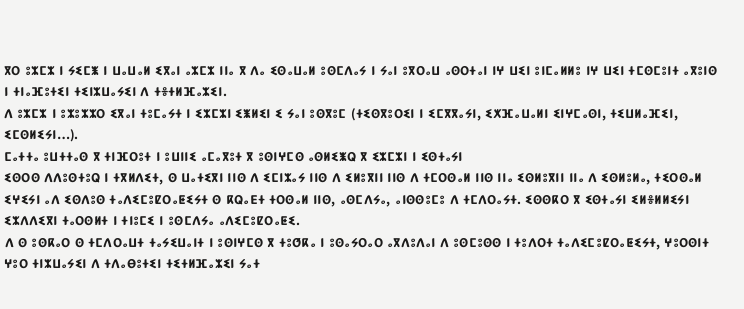ⴳⵔ ⵓⵣⵎⵣ ⵏ ⵢⵉⵎⵥ ⵏ ⵡⴰⵡⴰⵍ ⵉⴳⴰⵏ ⴰⵣⵎⵣ ⵏⵏⴰ ⴳ ⴷⴰ ⵉⵙⴰⵡⴰⵍ ⵓⵙⵎⴷⴰⵢ ⵏ ⵢⴰⵏ ⵓⴳⵔⴰⵡ ⴰⵙⵔⵜⴰⵏ ⵏⵖ ⵡⵉⵏ ⵓⵏⵎⴰⵍⵍⵓ ⵏⵖ ⵡⵉⵏ ⵜⵎⵙⵎⵓⵏⵜ ⴰⴳⵓⵏⵙ ⵏ ⵜⵏⴰⴼⵓⵜⵉⵏ ⵜⵉⵏⵣⵡⴰⵢⵉⵏ ⴷ ⵜⴻⵜⵍⴼⴰⵣⵉⵏ.
ⴷ ⵓⵣⵎⵣ ⵏ ⵓⵣⵓⵣⵣⵔ ⵉⴳⴰⵏ ⵜⵓⵎⴰⵢⵜ ⵏ ⵉⵣⵎⵣⵏ ⵉⵥⵍⵉⵏ ⵉ ⵢⴰⵏ ⵓⵙⴳⵓⵎ (ⵜⵉⵙⴳⵓⵔⵉⵏ ⵏ ⵉⵎⴳⴳⴰⵢⵏ, ⵉⵅⴼⴰⵡⴰⵍⵏ ⵉⵏⵖⵎⴰⵙⵏ, ⵜⵉⵡⵍⴰⴼⵉⵏ, ⵉⵎⵙⵍⵉⵢⵏ…).
ⵎⴰⵜⵜⴰ ⵓⵡⵜⵜⴰⵙ ⴳ ⵜⵏⴼⵔⵓⵜ ⵏ ⵓⵡⵏⵏⵉ ⴰⵎⴰⴳⵓⵜ ⴳ ⵓⵙⵏⵖⵎⵙ ⴰⵙⵍⵉⵥⵕ ⴳ ⵉⵣⵎⵣⵏ ⵏ ⵉⵙⵜⴰⵢⵏ
ⵉⵙⵔⵙ ⴷⴷⵓⵙⵜⵓⵕ ⵏ ⵜⴳⵍⴷⵉⵜ, ⵙ ⵡⴰⵜⵉⴳⵏ ⵏⵏⵙ ⴷ ⵉⵎⵏⵣⴰⵢ ⵏⵏⵙ ⴷ ⵉⵍⵓⴳⵏⵏ ⵏⵏⵙ ⴷ ⵜⵎⵔⵙⴰⵍ ⵏⵏⵙ ⵏⵏⴰ ⵉⵙⵍⵓⴳⵏⵏ ⵏⵏⴰ ⴷ ⵉⵙⵍⵓⵍⴰ, ⵜⵉⵔⵙⴰⵍ ⵉⵖⵉⵢⵏ ⴰⴷ ⵉⵙⴷⵓⵙ ⵜⴰⴷⵉⵎⵓⵇⵔⴰⵟⵉⵢⵜ ⵙ ⴽⵕⴰⴹⵜ ⵜⵔⵙⴰⵍ ⵏⵏⵙ, ⴰⵙⵎⴷⵢⴰ, ⴰⵏⵙⵙⵓⵎⵓ ⴷ ⵜⵎⴷⵔⴰⵢⵜ. ⵉⵙⵙⴽⵔ ⴳ ⵉⵙⵜⴰⵢⵏ ⵉⵍⴻⵍⵍⵉⵢⵏ ⵉⵣⴷⴷⵉⴳⵏ ⵜⴰⵔⵙⵍⵜ ⵏ ⵜⵏⵓⵎⵉ ⵏ ⵓⵙⵎⴷⵢⴰ ⴰⴷⵉⵎⵓⵇⵔⴰⵟⵉ.
ⴷ ⵙ ⵓⵙⴽⴰⵔ ⵙ ⵜⵎⴷⵔⴰⵡⵜ ⵜⴰⵢⵉⵡⴰⵏⵜ ⵏ ⵓⵙⵏⵖⵎⵙ ⴳ ⵜⵓⵚⴽⴰ ⵏ ⵓⵙⴰⵢⵔⴰⵔ ⴰⴳⴷⵓⴷⴰⵏ ⴷ ⵓⵙⵎⵓⵙⵙ ⵏ ⵜⵓⴷⵔⵜ ⵜⴰⴷⵉⵎⵓⵇⵔⴰⵟⵉⵢⵜ, ⵖⵓⵔⵙⵏⵜ ⵖⵓⵔ ⵜⵏⵣⵡⴰⵢⵉⵏ ⴷ ⵜⴷⴰⴱⵓⵜⵉⵏ ⵜⵉⵜⵍⴼⴰⵣⵉⵏ ⵢⴰⵜ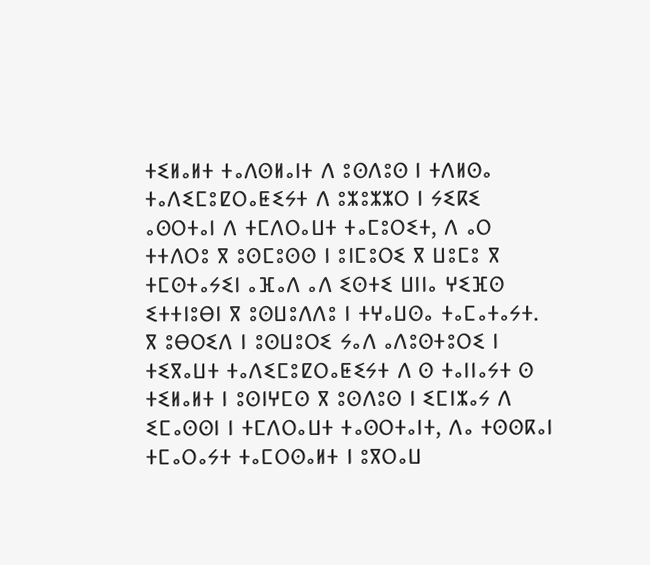ⵜⵉⵍⴰⵍⵜ ⵜⴰⴷⵙⵍⴰⵏⵜ ⴷ ⵓⵙⴷⵓⵙ ⵏ ⵜⴷⵍⵙⴰ ⵜⴰⴷⵉⵎⵓⵇⵔⴰⵟⵉⵢⵜ ⴷ ⵓⵣⵓⵣⵣⵔ ⵏ ⵢⵉⴽⵉ ⴰⵙⵔⵜⴰⵏ ⴷ ⵜⵎⴷⵔⴰⵡⵜ ⵜⴰⵎⵓⵔⵉⵜ, ⴷ ⴰⵔ ⵜⵜⴷⵔⵓ ⴳ ⵓⵙⵎⵓⵙⵙ ⵏ ⵓⵏⵎⵓⵔⵉ ⴳ ⵡⵓⵎⵓ ⴳ ⵜⵎⵙⵜⴰⵢⵉⵏ ⴰⴼⴰⴷ ⴰⴷ ⵉⵙⵜⵉ ⵡⵏⵏⴰ ⵖⵉⴼⵙ ⵉⵜⵜⵏⵓⴱⵏ ⴳ ⵓⵙⵡⵓⴷⴷⵓ ⵏ ⵜⵖⴰⵡⵙⴰ ⵜⴰⵎⴰⵜⴰⵢⵜ.
ⴳ ⵓⴱⵔⵉⴷ ⵏ ⵓⵙⵡⵓⵔⵉ ⵢⴰⴷ ⴰⴷⵓⵙⵜⵓⵔⵉ ⵏ ⵜⵉⴳⴰⵡⵜ ⵜⴰⴷⵉⵎⵓⵇⵔⴰⵟⵉⵢⵜ ⴷ ⵙ ⵜⴰⵏⵏⴰⵢⵜ ⵙ ⵜⵉⵍⴰⵍⵜ ⵏ ⵓⵙⵏⵖⵎⵙ ⴳ ⵓⵙⴷⵓⵙ ⵏ ⵉⵎⵏⵣⴰⵢ ⴷ ⵉⵎⴰⵙⵙⵏ ⵏ ⵜⵎⴷⵔⴰⵡⵜ ⵜⴰⵙⵔⵜⴰⵏⵜ, ⴷⴰ ⵜⵙⵙⴽⴰⵏ ⵜⵎⴰⵔⴰⵢⵜ ⵜⴰⵎⵔⵙⴰⵍⵜ ⵏ ⵓⴳⵔⴰⵡ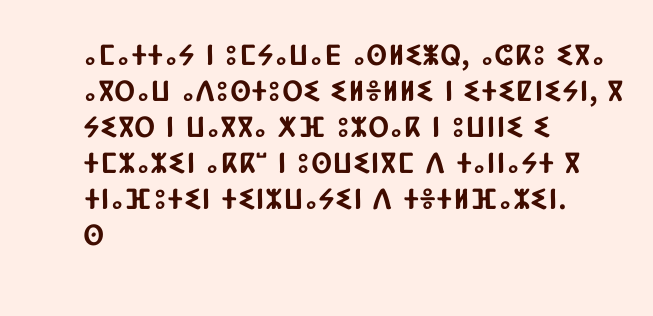ⴰⵎⴰⵜⵜⴰⵢ ⵏ ⵓⵎⵢⴰⵡⴰⴹ ⴰⵙⵍⵉⵥⵕ, ⴰⵛⴽⵓ ⵉⴳⴰ ⴰⴳⵔⴰⵡ ⴰⴷⵓⵙⵜⵓⵔⵉ ⵉⵍⴻⵍⵍⵉ ⵏ ⵉⵜⵉⵇⵏⵉⵢⵏ, ⴳ ⵢⵉⴳⵔ ⵏ ⵡⴰⴳⴳⴰ ⵅⴼ ⵓⵣⵔⴰⴽ ⵏ ⵓⵡⵏⵏⵉ ⵉ ⵜⵎⵣⴰⵣⵉⵏ ⴰⴽⴽⵯ ⵏ ⵓⵙⵡⵉⵏⴳⵎ ⴷ ⵜⴰⵏⵏⴰⵢⵜ ⴳ ⵜⵏⴰⴼⵓⵜⵉⵏ ⵜⵉⵏⵣⵡⴰⵢⵉⵏ ⴷ ⵜⴻⵜⵍⴼⴰⵣⵉⵏ.
ⵙ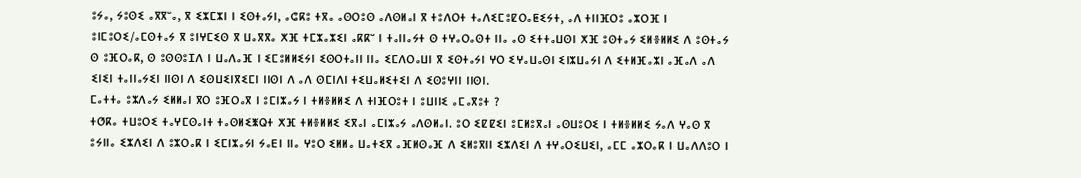ⵓⵢⴰ, ⵢⵓⵙⵉ ⴰⴳⴳⵯⴰ, ⴳ ⵉⵣⵎⵣⵏ ⵏ ⵉⵙⵜⴰⵢⵏ, ⴰⵛⴽⵓ ⵜⴳⴰ ⴰⵙⵔⵓⵙ ⴰⴷⵙⵍⴰⵏ ⴳ ⵜⵓⴷⵔⵜ ⵜⴰⴷⵉⵎⵓⵇⵔⴰⵟⵉⵢⵜ, ⴰⴷ ⵜⵏⵏⴼⵔⵓ ⴰⵣⵔⴼ ⵏ ⵓⵏⵎⵓⵔⵉ/ⴰⵎⵙⵜⴰⵢ ⴳ ⵓⵏⵖⵎⵉⵙ ⴳ ⵡⴰⴳⴳⴰ ⵅⴼ ⵜⵎⵣⴰⵣⵉⵏ ⴰⴽⴽⵯ ⵏ ⵜⴰⵏⵏⴰⵢⵜ ⵙ ⵜⵖⴰⵔⴰⵙⵜ ⵏⵏⴰ ⴰⵙ ⵉⵜⵜⴰⵡⵙⵏ ⵅⴼ ⵓⵙⵜⴰⵢ ⵉⵍⴻⵍⵍⵉ ⴷ ⵓⵙⵜⴰⵢ ⵙ ⵓⴼⵔⴰⴽ, ⵙ ⵓⵙⵙⵓⵊⴷ ⵏ ⵡⴰⴷⴰⴼ ⵏ ⵉⵎⵓⵍⵍⵉⵢⵏ ⵉⵙⵔⵜⴰⵏⵏ ⵏⵏⴰ ⵉⵎⴷⵔⴰⵡⵏ ⴳ ⵉⵙⵜⴰⵢⵏ ⵖⵔ ⵉⵖⴰⵡⴰⵙⵏ ⵉⵏⵣⵡⴰⵢⵏ ⴷ ⵉⵜⵍⴼⴰⵣⵏ ⴰⴼⴰⴷ ⴰⴷ ⵉⵏⵉⵏ ⵜⴰⵏⵏⴰⵢⵉⵏ ⵏⵏⵙⵏ ⴷ ⵉⵙⵡⵉⵏⴳⵉⵎⵏ ⵏⵏⵙⵏ ⴷ ⴰⴷ ⵙⵎⵏⴷⵏ ⵜⵉⵡⴰⵍⵉⵜⵉⵏ ⴷ ⵉⵙⵓⵖⵏⵏ ⵏⵏⵙⵏ.
ⵎⴰⵜⵜⴰ ⵓⵣⴷⴰⵢ ⵉⵍⵍⴰⵏ ⴳⵔ ⵓⴼⵔⴰⴳ ⵏ ⵓⵎⵏⵣⴰⵢ ⵏ ⵜⵍⴻⵍⵍⵉ ⴷ ⵜⵏⴼⵔⵓⵜ ⵏ ⵓⵡⵏⵏⵉ ⴰⵎⴰⴳⵓⵜ ?
ⵜⵚⴽⴰ ⵜⵡⵓⵔⵉ ⵜⴰⵖⵎⵙⴰⵏⵜ ⵜⴰⵙⵍⵉⵥⵕⵜ ⵅⴼ ⵜⵍⴻⵍⵍⵉ ⵉⴳⴰⵏ ⴰⵎⵏⵣⴰⵢ ⴰⴷⵙⵍⴰⵏ. ⵓⵔ ⵉⵇⵇⵉⵏ ⵓⵎⵍⵓⴳⴰⵏ ⴰⵙⵡⵓⵔⵉ ⵏ ⵜⵍⴻⵍⵍⵉ ⵢⴰⴷ ⵖⴰⵙ ⴳ ⵓⵢⵏⵏⴰ ⵉⵣⴷⵉⵏ ⴷ ⵓⵣⵔⴰⴽ ⵏ ⵉⵎⵏⵣⴰⵢⵏ ⵢⴰⴹⵏ ⵏⵏⴰ ⵖⵓⵔ ⵉⵍⵍⴰ ⵡⴰⵜⵉⴳ ⴰⴼⵍⵙⴰⴼ ⴷ ⵉⵍⵓⴳⵏⵏ ⵉⵣⴷⵉⵏ ⴷ ⵜⵖⴰⵔⵉⵡⵉⵏ, ⴰⵎⵎ ⴰⵣⵔⴰⴽ ⵏ ⵡⴰⴷⴷⵓⵔ ⵏ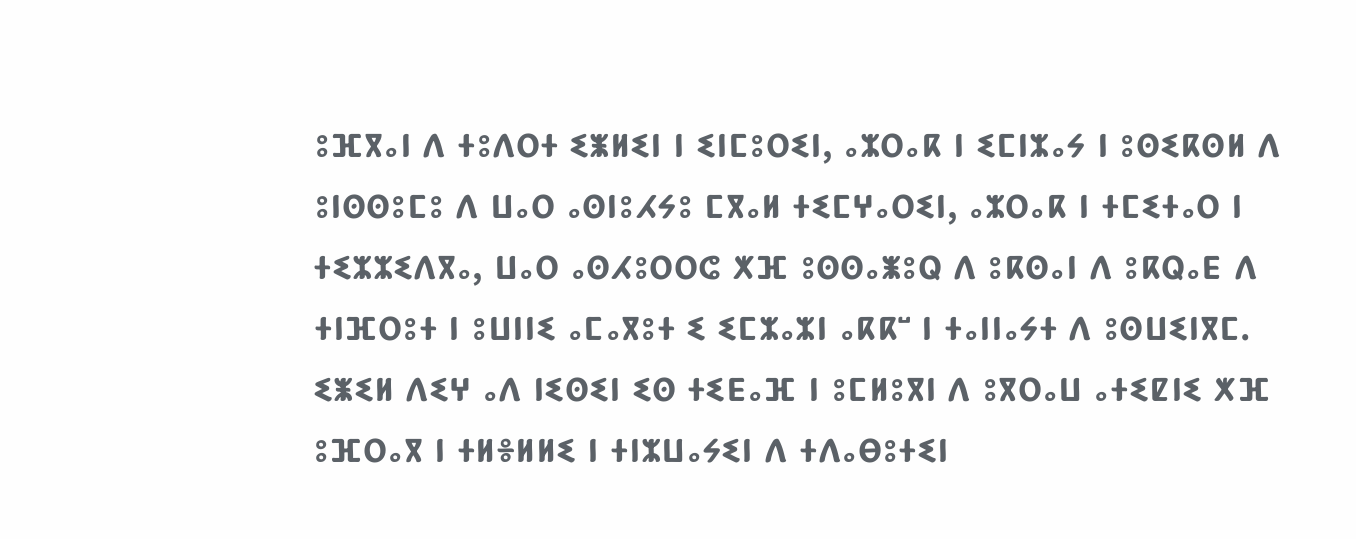ⵓⴼⴳⴰⵏ ⴷ ⵜⵓⴷⵔⵜ ⵉⵥⵍⵉⵏ ⵏ ⵉⵏⵎⵓⵔⵉⵏ, ⴰⵣⵔⴰⴽ ⵏ ⵉⵎⵏⵣⴰⵢ ⵏ ⵓⵙⵉⴽⵙⵍ ⴷ ⵓⵏⵙⵙⵓⵎⵓ ⴷ ⵡⴰⵔ ⴰⵙⵏⵓⵃⵢⵓ ⵎⴳⴰⵍ ⵜⵉⵎⵖⴰⵔⵉⵏ, ⴰⵣⵔⴰⴽ ⵏ ⵜⵎⵉⵜⴰⵔ ⵏ ⵜⵉⵣⵣⵉⴷⴳⴰ, ⵡⴰⵔ ⴰⵙⵃⵓⵔⵔⵛ ⵅⴼ ⵓⵙⵙⴰⵥⵓⵕ ⴷ ⵓⴽⵙⴰⵏ ⴷ ⵓⴽⵕⴰⴹ ⴷ ⵜⵏⴼⵔⵓⵜ ⵏ ⵓⵡⵏⵏⵉ ⴰⵎⴰⴳⵓⵜ ⵉ ⵉⵎⵣⴰⵣⵏ ⴰⴽⴽⵯ ⵏ ⵜⴰⵏⵏⴰⵢⵜ ⴷ ⵓⵙⵡⵉⵏⴳⵎ.
ⵉⵥⵉⵍ ⴷⵉⵖ ⴰⴷ ⵏⵉⵙⵉⵏ ⵉⵙ ⵜⵉⴹⴰⴼ ⵏ ⵓⵎⵍⵓⴳⵏ ⴷ ⵓⴳⵔⴰⵡ ⴰⵜⵉⵇⵏⵉ ⵅⴼ ⵓⴼⵔⴰⴳ ⵏ ⵜⵍⴻⵍⵍⵉ ⵏ ⵜⵏⵣⵡⴰⵢⵉⵏ ⴷ ⵜⴷⴰⴱⵓⵜⵉⵏ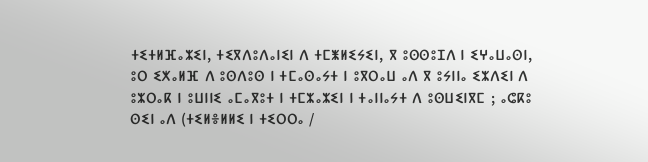ⵜⵉⵜⵍⴼⴰⵣⵉⵏ, ⵜⵉⴳⴷⵓⴷⴰⵏⵉⵏ ⴷ ⵜⵎⵥⵍⵉⵢⵉⵏ, ⴳ ⵓⵙⵙⵓⵊⴷ ⵏ ⵉⵖⴰⵡⴰⵙⵏ, ⵓⵔ ⵉⵅⴰⵍⴼ ⴷ ⵓⵙⴷⵓⵙ ⵏ ⵜⵎⴰⵙⴰⵢⵜ ⵏ ⵓⴳⵔⴰⵡ ⴰⴷ ⴳ ⵓⵢⵏⵏⴰ ⵉⵣⴷⵉⵏ ⴷ ⵓⵣⵔⴰⴽ ⵏ ⵓⵡⵏⵏⵉ ⴰⵎⴰⴳⵓⵜ ⵏ ⵜⵎⵣⴰⵣⵉⵏ ⵏ ⵜⴰⵏⵏⴰⵢⵜ ⴷ ⵓⵙⵡⵉⵏⴳⵎ ; ⴰⵛⴽⵓ ⵙⵉⵏ ⴰⴷ (ⵜⵉⵍⴻⵍⵍⵉ ⵏ ⵜⵉⵔⵔⴰ /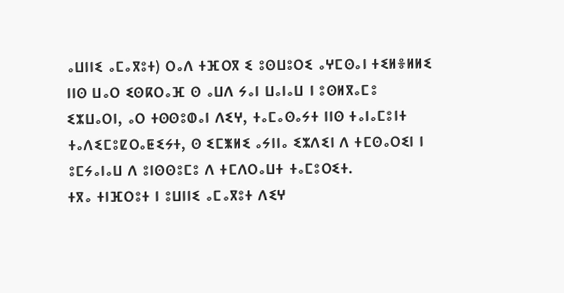ⴰⵡⵏⵏⵉ ⴰⵎⴰⴳⵓⵜ) ⵔⴰⴷ ⵜⴼⵔⴳ ⵉ ⵓⵙⵡⵓⵔⵉ ⴰⵖⵎⵙⴰⵏ ⵜⵉⵍⴻⵍⵍⵉ ⵏⵏⵙ ⵡⴰⵔ ⵉⵙⴽⵔⴰⴼ ⵙ ⴰⵡⴷ ⵢⴰⵏ ⵡⴰⵏⴰⵡ ⵏ ⵓⵙⵍⴳⴰⵎⵓ ⵉⵣⵡⴰⵔⵏ, ⴰⵔ ⵜⵙⵙⵓⵀⴰⵏ ⴷⵉⵖ, ⵜⴰⵎⴰⵙⴰⵢⵜ ⵏⵏⵙ ⵜⴰⵏⴰⵎⵓⵏⵜ ⵜⴰⴷⵉⵎⵓⵇⵔⴰⵟⵉⵢⵜ, ⵙ ⵉⵎⵥⵍⵉ ⴰⵢⵏⵏⴰ ⵉⵣⴷⵉⵏ ⴷ ⵜⵎⵙⴰⵔⵉⵏ ⵏ ⵓⵎⵢⴰⵏⴰⵡ ⴷ ⵓⵏⵙⵙⵓⵎⵓ ⴷ ⵜⵎⴷⵔⴰⵡⵜ ⵜⴰⵎⵓⵔⵉⵜ.
ⵜⴳⴰ ⵜⵏⴼⵔⵓⵜ ⵏ ⵓⵡⵏⵏⵉ ⴰⵎⴰⴳⵓⵜ ⴷⵉⵖ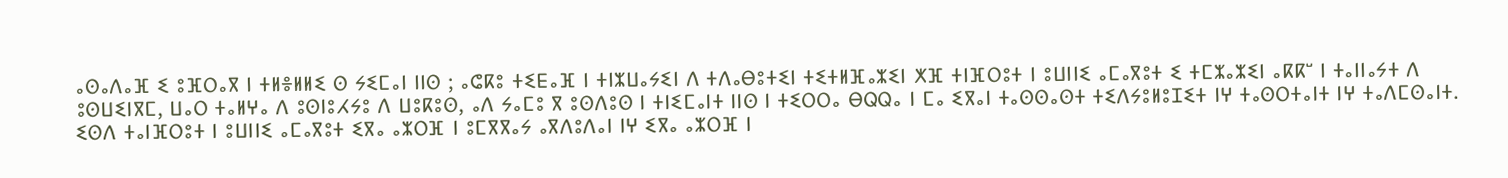ⴰⵙⴰⴷⴰⴼ ⵉ ⵓⴼⵔⴰⴳ ⵏ ⵜⵍⴻⵍⵍⵉ ⵙ ⵢⵉⵎⴰⵏ ⵏⵏⵙ ; ⴰⵛⴽⵓ ⵜⵉⴹⴰⴼ ⵏ ⵜⵏⵣⵡⴰⵢⵉⵏ ⴷ ⵜⴷⴰⴱⵓⵜⵉⵏ ⵜⵉⵜⵍⴼⴰⵣⵉⵏ ⵅⴼ ⵜⵏⴼⵔⵓⵜ ⵏ ⵓⵡⵏⵏⵉ ⴰⵎⴰⴳⵓⵜ ⵉ ⵜⵎⵣⴰⵣⵉⵏ ⴰⴽⴽⵯ ⵏ ⵜⴰⵏⵏⴰⵢⵜ ⴷ ⵓⵙⵡⵉⵏⴳⵎ, ⵡⴰⵔ ⵜⴰⵍⵖⴰ ⴷ ⵓⵙⵏⵓⵃⵢⵓ ⴷ ⵡⵓⴽⵓⵙ, ⴰⴷ ⵢⴰⵎⵓ ⴳ ⵓⵙⴷⵓⵙ ⵏ ⵜⵏⵉⵎⴰⵏⵜ ⵏⵏⵙ ⵏ ⵜⵉⵔⵔⴰ ⴱⵕⵕⴰ ⵏ ⵎⴰ ⵉⴳⴰⵏ ⵜⴰⵙⵙⴰⵙⵜ ⵜⵉⴷⵢⵓⵍⵓⵊⵉⵜ ⵏⵖ ⵜⴰⵙⵔⵜⴰⵏⵜ ⵏⵖ ⵜⴰⴷⵎⵙⴰⵏⵜ.
ⵉⵙⴷ ⵜⴰⵏⴼⵔⵓⵜ ⵏ ⵓⵡⵏⵏⵉ ⴰⵎⴰⴳⵓⵜ ⵉⴳⴰ ⴰⵣⵔⴼ ⵏ ⵓⵎⴳⴳⴰⵢ ⴰⴳⴷⵓⴷⴰⵏ ⵏⵖ ⵉⴳⴰ ⴰⵣⵔⴼ ⵏ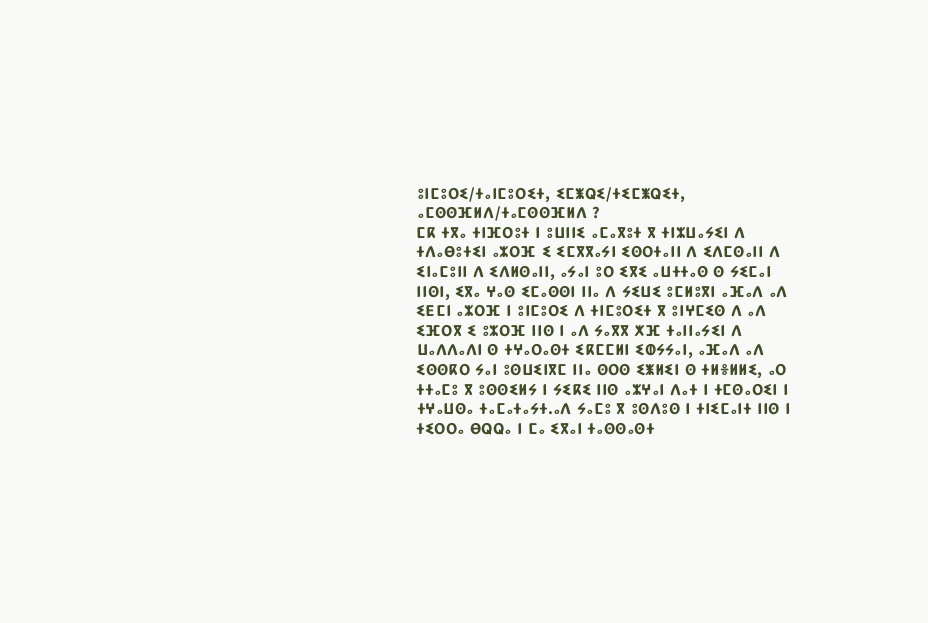ⵓⵏⵎⵓⵔⵉ/ⵜⴰⵏⵎⵓⵔⵉⵜ, ⵉⵎⵥⵕⵉ/ⵜⵉⵎⵥⵕⵉⵜ, ⴰⵎⵙⵙⴼⵍⴷ/ⵜⴰⵎⵙⵙⴼⵍⴷ ?
ⵎⴽ ⵜⴳⴰ ⵜⵏⴼⵔⵓⵜ ⵏ ⵓⵡⵏⵏⵉ ⴰⵎⴰⴳⵓⵜ ⴳ ⵜⵏⵣⵡⴰⵢⵉⵏ ⴷ ⵜⴷⴰⴱⵓⵜⵉⵏ ⴰⵣⵔⴼ ⵉ ⵉⵎⴳⴳⴰⵢⵏ ⵉⵙⵔⵜⴰⵏⵏ ⴷ ⵉⴷⵎⵙⴰⵏⵏ ⴷ ⵉⵏⴰⵎⵓⵏⵏ ⴷ ⵉⴷⵍⵙⴰⵏⵏ, ⴰⵢⴰⵏ ⵓⵔ ⵉⴳⵉ ⴰⵡⵜⵜⴰⵙ ⵙ ⵢⵉⵎⴰⵏ ⵏⵏⵙⵏ, ⵉⴳⴰ ⵖⴰⵙ ⵉⵎⴰⵙⵙⵏ ⵏⵏⴰ ⴷ ⵢⵉⵡⵉ ⵓⵎⵍⵓⴳⵏ ⴰⴼⴰⴷ ⴰⴷ ⵉⴹⵎⵏ ⴰⵣⵔⴼ ⵏ ⵓⵏⵎⵓⵔⵉ ⴷ ⵜⵏⵎⵓⵔⵉⵜ ⴳ ⵓⵏⵖⵎⵉⵙ ⴷ ⴰⴷ ⵉⴼⵔⴳ ⵉ ⵓⵣⵔⴼ ⵏⵏⵙ ⵏ ⴰⴷ ⵢⴰⴳⴳ ⵅⴼ ⵜⴰⵏⵏⴰⵢⵉⵏ ⴷ ⵡⴰⴷⴷⴰⴷⵏ ⵙ ⵜⵖⴰⵔⴰⵙⵜ ⵉⴽⵎⵎⵍⵏ ⵉⵀⵢⵢⴰⵏ, ⴰⴼⴰⴷ ⴰⴷ ⵉⵙⵙⴽⵔ ⵢⴰⵏ ⵓⵙⵡⵉⵏⴳⵎ ⵏⵏⴰ ⵙⵔⵙ ⵉⵥⵍⵉⵏ ⵙ ⵜⵍⴻⵍⵍⵉ, ⴰⵔ ⵜⵜⴰⵎⵓ ⴳ ⵓⵙⵙⵉⵍⵢ ⵏ ⵢⵉⴽⵉ ⵏⵏⵙ ⴰⵣⵖⴰⵏ ⴷⴰⵜ ⵏ ⵜⵎⵙⴰⵔⵉⵏ ⵏ ⵜⵖⴰⵡⵙⴰ ⵜⴰⵎⴰⵜⴰⵢⵜ.ⴰⴷ ⵢⴰⵎⵓ ⴳ ⵓⵙⴷⵓⵙ ⵏ ⵜⵏⵉⵎⴰⵏⵜ ⵏⵏⵙ ⵏ ⵜⵉⵔⵔⴰ ⴱⵕⵕⴰ ⵏ ⵎⴰ ⵉⴳⴰⵏ ⵜⴰⵙⵙⴰⵙⵜ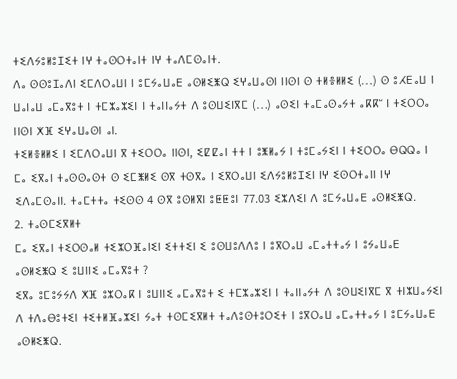ⵜⵉⴷⵢⵓⵍⵓⵊⵉⵜ ⵏⵖ ⵜⴰⵙⵔⵜⴰⵏⵜ ⵏⵖ ⵜⴰⴷⵎⵙⴰⵏⵜ.
ⴷⴰ ⵙⵙⵓⵊⴰⴷⵏ ⵉⵎⴷⵔⴰⵡⵏ ⵏ ⵓⵎⵢⴰⵡⴰⴹ ⴰⵙⵍⵉⵥⵕ ⵉⵖⴰⵡⴰⵙⵏ ⵏⵏⵙⵏ ⵙ ⵜⵍⴻⵍⵍⵉ (…) ⵙ ⵓⵃⴹⴰⵡ ⵏ ⵡⴰⵏⴰⵡ ⴰⵎⴰⴳⵓⵜ ⵏ ⵜⵎⵣⴰⵣⵉⵏ ⵏ ⵜⴰⵏⵏⴰⵢⵜ ⴷ ⵓⵙⵡⵉⵏⴳⵎ (…) ⴰⵙⵉⵏ ⵜⴰⵎⴰⵙⴰⵢⵜ ⴰⴽⴽⵯ ⵏ ⵜⵉⵔⵔⴰ ⵏⵏⵙⵏ ⵅⴼ ⵉⵖⴰⵡⴰⵙⵏ ⴰⵏ.
ⵜⵉⵍⴻⵍⵍⵉ ⵏ ⵉⵎⴷⵔⴰⵡⵏ ⴳ ⵜⵉⵔⵔⴰ ⵏⵏⵙⵏ, ⵉⵇⵇⴰⵏ ⵜⵜ ⵏ ⵓⵥⵍⴰⵢ ⵏ ⵜⵓⵎⴰⵢⵉⵏ ⵏ ⵜⵉⵔⵔⴰ ⴱⵕⵕⴰ ⵏ ⵎⴰ ⵉⴳⴰⵏ ⵜⴰⵙⵙⴰⵙⵜ ⵙ ⵉⵎⵥⵍⵉ ⵙⴳ ⵜⵙⴳⴰ ⵏ ⵉⴳⵔⴰⵡⵏ ⵉⴷⵢⵓⵍⵓⵊⵉⵏ ⵏⵖ ⵉⵙⵔⵜⴰⵏⵏ ⵏⵖ
ⵉⴷⴰⵎⵙⴰⵏⵏ. ⵜⴰⵎⵜⵜⴰ ⵜⵉⵙⵙ 4 ⵙⴳ ⵓⵙⵍⴳⵏ ⵓⵟⵟⵓⵏ 77.03 ⵉⵣⴷⵉⵏ ⴷ ⵓⵎⵢⴰⵡⴰⴹ ⴰⵙⵍⵉⵥⵕ.
2. ⵜⴰⵙⵎⵉⴳⵍⵜ
ⵎⴰ ⵉⴳⴰⵏ ⵜⵉⵔⵙⴰⵍ ⵜⵉⵣⵔⴼⴰⵏⵉⵏ ⵉⵜⵜⵉⵏ ⵉ ⵓⵙⵡⵓⴷⴷⵓ ⵏ ⵓⴳⵔⴰⵡ ⴰⵎⴰⵜⵜⴰⵢ ⵏ ⵓⵢⴰⵡⴰⴹ ⴰⵙⵍⵉⵥⵕ ⵉ ⵓⵡⵏⵏⵉ ⴰⵎⴰⴳⵓⵜ ?
ⵉⴳⴰ ⵓⵎⵓⵢⵢⴷ ⵅⴼ ⵓⵣⵔⴰⴽ ⵏ ⵓⵡⵏⵏⵉ ⴰⵎⴰⴳⵓⵜ ⵉ ⵜⵎⵣⴰⵣⵉⵏ ⵏ ⵜⴰⵏⵏⴰⵢⵜ ⴷ ⵓⵙⵡⵉⵏⴳⵎ ⴳ ⵜⵏⵣⵡⴰⵢⵉⵏ ⴷ ⵜⴷⴰⴱⵓⵜⵉⵏ ⵜⵉⵜⵍⴼⴰⵣⵉⵏ ⵢⴰⵜ ⵜⵙⵎⵉⴳⵍⵜ ⵜⴰⴷⵓⵙⵜⵓⵔⵉⵜ ⵏ ⵓⴳⵔⴰⵡ ⴰⵎⴰⵜⵜⴰⵢ ⵏ ⵓⵎⵢⴰⵡⴰⴹ ⴰⵙⵍⵉⵥⵕ.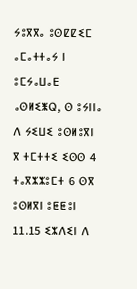ⵢⵓⴳⴳⴰ ⵓⵙⵇⵇⵉⵎ ⴰⵎⴰⵜⵜⴰⵢ ⵏ ⵓⵎⵢⴰⵡⴰⴹ ⴰⵙⵍⵉⵥⵕ, ⵙ ⵓⵢⵏⵏⴰ ⴷ ⵢⵉⵡⵉ ⵓⵙⵍⵓⴳⵏ ⴳ ⵜⵎⵜⵜⵉ ⵉⵙⵙ 4 ⵜⴰⴳⵣⵣⵓⵎⵜ 6 ⵙⴳ ⵓⵙⵍⴳⵏ ⵓⵟⵟⵓⵏ 11.15 ⵉⵣⴷⵉⵏ ⴷ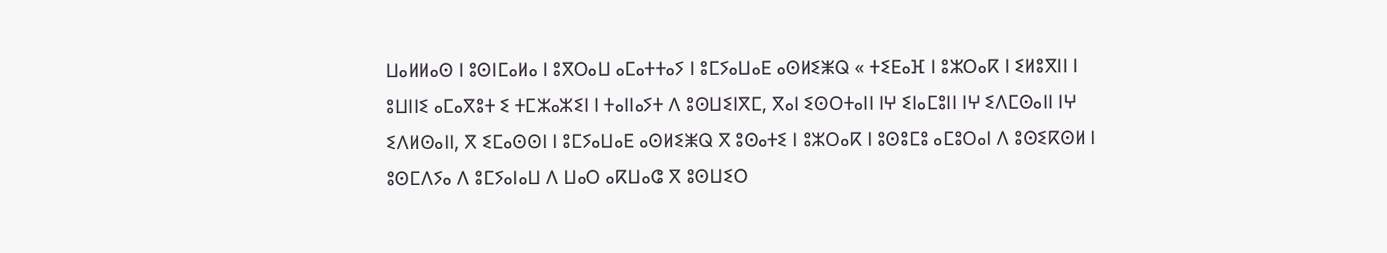ⵡⴰⵍⵍⴰⵙ ⵏ ⵓⵙⵏⵎⴰⵍⴰ ⵏ ⵓⴳⵔⴰⵡ ⴰⵎⴰⵜⵜⴰⵢ ⵏ ⵓⵎⵢⴰⵡⴰⴹ ⴰⵙⵍⵉⵥⵕ « ⵜⵉⴹⴰⴼ ⵏ ⵓⵣⵔⴰⴽ ⵏ ⵉⵍⵓⴳⵏⵏ ⵏ ⵓⵡⵏⵏⵉ ⴰⵎⴰⴳⵓⵜ ⵉ ⵜⵎⵣⴰⵣⵉⵏ ⵏ ⵜⴰⵏⵏⴰⵢⵜ ⴷ ⵓⵙⵡⵉⵏⴳⵎ, ⴳⴰⵏ ⵉⵙⵔⵜⴰⵏⵏ ⵏⵖ ⵉⵏⴰⵎⵓⵏⵏ ⵏⵖ ⵉⴷⵎⵙⴰⵏⵏ ⵏⵖ ⵉⴷⵍⵙⴰⵏⵏ, ⴳ ⵉⵎⴰⵙⵙⵏ ⵏ ⵓⵎⵢⴰⵡⴰⴹ ⴰⵙⵍⵉⵥⵕ ⴳ ⵓⵙⴰⵜⵉ ⵏ ⵓⵣⵔⴰⴽ ⵏ ⵓⵙⵓⵎⵓ ⴰⵎⵓⵔⴰⵏ ⴷ ⵓⵙⵉⴽⵙⵍ ⵏ ⵓⵙⵎⴷⵢⴰ ⴷ ⵓⵎⵢⴰⵏⴰⵡ ⴷ ⵡⴰⵔ ⴰⴽⵡⴰⵛ ⴳ ⵓⵙⵡⵉⵔ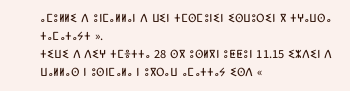ⴰⵎⵓⵍⵍⵉ ⴷ ⵓⵏⵎⴰⵍⵍⴰⵏ ⴷ ⵡⵉⵏ ⵜⵎⵙⵎⵓⵏⵉⵏ ⵉⵙⵡⵓⵔⵉⵏ ⴳ ⵜⵖⴰⵡⵙⴰ ⵜⴰⵎⴰⵜⴰⵢⵜ ».
ⵜⵉⵡⵉ ⴷ ⴷⵉⵖ ⵜⵎⴻⵜⵜⴰ 28 ⵙⴳ ⵓⵙⵍⴳⵏ ⵓⵟⵟⵓⵏ 11.15 ⵉⵣⴷⵉⵏ ⴷ ⵡⴰⵍⵍⴰⵙ ⵏ ⵓⵙⵏⵎⴰⵍⴰ ⵏ ⵓⴳⵔⴰⵡ ⴰⵎⴰⵜⵜⴰⵢ ⵉⵙⴷ «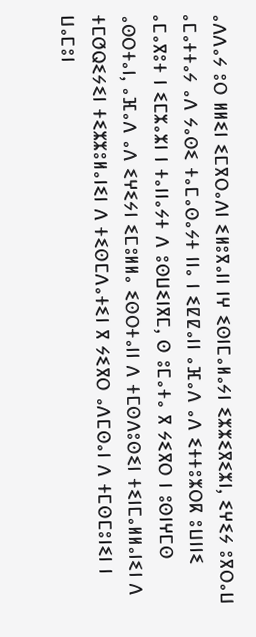ⴰⴷⴷⴰⵢ ⵓⵔ ⵍⵍⵉⵏ ⵉⵎⴳⵔⴰⴷⵏ ⵉⵍⵓⴳⴰⵏⵏ ⵏⵖ ⵉⵙⵏⵎⴰⵍⴰⵢⵏ ⵉⵣⵣⵉⴳⵉⵣⵏ, ⵉⵖⵉⵢ ⵓⴳⵔⴰⵡ ⴰⵎⴰⵜⵜⴰⵢ ⴰⴷ ⵢⴰⵙⵉ ⵜⴰⵎⴰⵙⴰⵢⵜ ⵏⵏⴰ ⵏ ⵉⵇⵇⴰⵏⵏ ⴰⴼⴰⴷ ⴰⴷ ⵉⵜⵜⵓⵣⵔⴽ ⵓⵡⵏⵏⵉ ⴰⵎⴰⴳⵓⵜ ⵏ ⵉⵎⵣⴰⵣⵏ ⵏ ⵜⴰⵏⵏⴰⵢⵜ ⴷ ⵓⵙⵡⵉⵏⴳⵎ, ⵙ ⵓⵎⴰⵜⴰ ⴳ ⵢⵉⴳⵔ ⵏ ⵓⵙⵏⵖⵎⵙ ⴰⵙⵔⵜⴰⵏ, ⴰⴼⴰⴷ ⴰⴷ ⵉⵖⵉⵢⵏ ⵉⵎⵓⵍⵍⴰ ⵉⵙⵔⵜⴰⵏⵏ ⴷ ⵜⵎⵙⴷⵓⵙⵉⵏ ⵜⵉⵏⵎⴰⵍⵍⴰⵏⵉⵏ ⴷ ⵜⵎⵚⵕⵉⵢⵉⵏ ⵜⵉⵣⵣⵓⵍⴰⵏⵉⵏ ⴷ ⵜⵉⵙⵎⴷⴰⵜⵉⵏ ⴳ ⵢⵉⴳⵔ ⴰⴷⵎⵙⴰⵏ ⴷ ⵜⵎⵙⵎⵓⵏⵉⵏ ⵏ ⵡⴰⵎⵓⵏ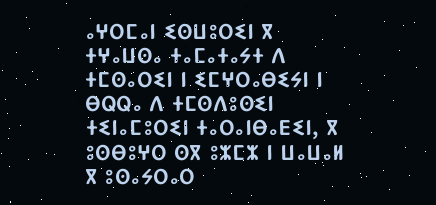ⴰⵖⵔⵎⴰⵏ ⵉⵙⵡⵓⵔⵉⵏ ⴳ ⵜⵖⴰⵡⵙⴰ ⵜⴰⵎⴰⵜⴰⵢⵜ ⴷ ⵜⵎⵙⴰⵔⵉⵏ ⵏ ⵉⵎⵖⵔⴰⴱⵉⵢⵏ ⵏ ⴱⵕⵕⴰ ⴷ ⵜⵎⵙⴷⵓⵙⵉⵏ ⵜⵉⵏⴰⵎⵓⵔⵉⵏ ⵜⴰⵔⴰⵏⴱⴰⴹⵉⵏ, ⴳ ⵓⵙⴱⵓⵖⵔ ⵙⴳ ⵓⵣⵎⵣ ⵏ ⵡⴰⵡⴰⵍ ⴳ ⵓⵙⴰⵢⵔⴰⵔ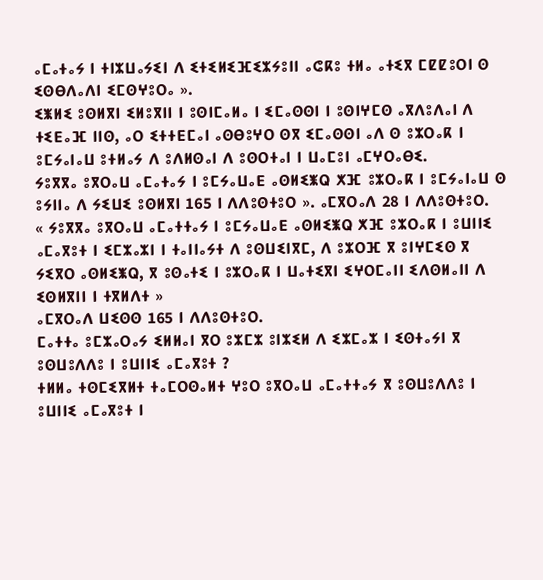ⴰⵎⴰⵜⴰⵢ ⵏ ⵜⵏⵣⵡⴰⵢⵉⵏ ⴷ ⵉⵜⵉⵍⵉⴼⵉⵣⵢⵓⵏⵏ ⴰⵛⴽⵓ ⵜⵍⴰ ⴰⵜⵉⴳ ⵎⵇⵇⵓⵔⵏ ⵙ ⵉⵙⴱⴷⴰⴷⵏ ⵉⵎⵙⵖⵓⵔⴰ ».
ⵉⵥⵍⵉ ⵓⵙⵍⴳⵏ ⵉⵍⵓⴳⵏⵏ ⵏ ⵓⵙⵏⵎⴰⵍⴰ ⵏ ⵉⵎⴰⵙⵙⵏ ⵏ ⵓⵙⵏⵖⵎⵙ ⴰⴳⴷⵓⴷⴰⵏ ⴷ ⵜⵉⴹⴰⴼ ⵏⵏⵙ, ⴰⵔ ⵉⵜⵜⴹⵎⴰⵏ ⴰⵙⴱⵓⵖⵔ ⵙⴳ ⵉⵎⴰⵙⵙⵏ ⴰⴷ ⵙ ⵓⵣⵔⴰⴽ ⵏ ⵓⵎⵢⴰⵏⴰⵡ ⵓⵜⵍⴰⵢ ⴷ ⵓⴷⵍⵙⴰⵏ ⴷ ⵓⵙⵔⵜⴰⵏ ⵏ ⵡⴰⵎⵓⵏ ⴰⵎⵖⵔⴰⴱⵉ.
ⵢⵓⴳⴳⴰ ⵓⴳⵔⴰⵡ ⴰⵎⴰⵜⴰⵢ ⵏ ⵓⵎⵢⴰⵡⴰⴹ ⴰⵙⵍⵉⵥⵕ ⵅⴼ ⵓⵣⵔⴰⴽ ⵏ ⵓⵎⵢⴰⵏⴰⵡ ⵙ ⵓⵢⵏⵏⴰ ⴷ ⵢⵉⵡⵉ ⵓⵙⵍⴳⵏ 165 ⵏ ⴷⴷⵓⵙⵜⵓⵔ ». ⴰⵎⴳⵔⴰⴷ 28 ⵏ ⴷⴷⵓⵙⵜⵓⵔ.
« ⵢⵓⴳⴳⴰ ⵓⴳⵔⴰⵡ ⴰⵎⴰⵜⵜⴰⵢ ⵏ ⵓⵎⵢⴰⵡⴰⴹ ⴰⵙⵍⵉⵥⵕ ⵅⴼ ⵓⵣⵔⴰⴽ ⵏ ⵓⵡⵏⵏⵉ ⴰⵎⴰⴳⵓⵜ ⵏ ⵉⵎⵣⴰⵣⵏ ⵏ ⵜⴰⵏⵏⴰⵢⵜ ⴷ ⵓⵙⵡⵉⵏⴳⵎ, ⴷ ⵓⵣⵔⴼ ⴳ ⵓⵏⵖⵎⵉⵙ ⴳ ⵢⵉⴳⵔ ⴰⵙⵍⵉⵥⵕ, ⴳ ⵓⵙⴰⵜⵉ ⵏ ⵓⵣⵔⴰⴽ ⵏ ⵡⴰⵜⵉⴳⵏ ⵉⵖⵔⵎⴰⵏⵏ ⵉⴷⵙⵍⴰⵏⵏ ⴷ ⵉⵙⵍⴳⵏⵏ ⵏ ⵜⴳⵍⴷⵜ »
ⴰⵎⴳⵔⴰⴷ ⵡⵉⵙⵙ 165 ⵏ ⴷⴷⵓⵙⵜⵓⵔ.
ⵎⴰⵜⵜⴰ ⵓⵎⵣⴰⵔⴰⵢ ⵉⵍⵍⴰⵏ ⴳⵔ ⵓⵣⵎⵣ ⵓⵏⵣⵉⵍ ⴷ ⵉⵣⵎⴰⵣ ⵏ ⵉⵙⵜⴰⵢⵏ ⴳ ⵓⵙⵡⵓⴷⴷⵓ ⵏ ⵓⵡⵏⵏⵉ ⴰⵎⴰⴳⵓⵜ ?
ⵜⵍⵍⴰ ⵜⵙⵎⵉⴳⵍⵜ ⵜⴰⵎⵔⵙⴰⵍⵜ ⵖⵓⵔ ⵓⴳⵔⴰⵡ ⴰⵎⴰⵜⵜⴰⵢ ⴳ ⵓⵙⵡⵓⴷⴷⵓ ⵏ ⵓⵡⵏⵏⵉ ⴰⵎⴰⴳⵓⵜ ⵏ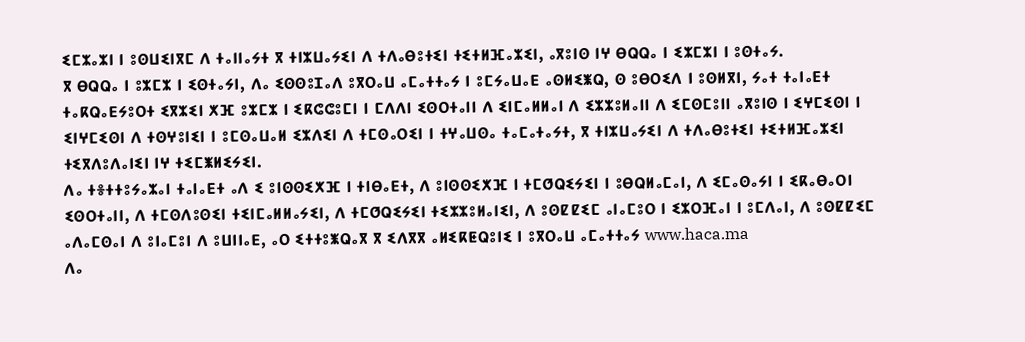ⵉⵎⵣⴰⵣⵏ ⵏ ⵓⵙⵡⵉⵏⴳⵎ ⴷ ⵜⴰⵏⵏⴰⵢⵜ ⴳ ⵜⵏⵣⵡⴰⵢⵉⵏ ⴷ ⵜⴷⴰⴱⵓⵜⵉⵏ ⵜⵉⵜⵍⴼⴰⵣⵉⵏ, ⴰⴳⵓⵏⵙ ⵏⵖ ⴱⵕⵕⴰ ⵏ ⵉⵣⵎⵣⵏ ⵏ ⵓⵙⵜⴰⵢ.
ⴳ ⴱⵕⵕⴰ ⵏ ⵓⵣⵎⵣ ⵏ ⵉⵙⵜⴰⵢⵏ, ⴷⴰ ⵉⵙⵙⵓⵊⴰⴷ ⵓⴳⵔⴰⵡ ⴰⵎⴰⵜⵜⴰⵢ ⵏ ⵓⵎⵢⴰⵡⴰⴹ ⴰⵙⵍⵉⵥⵕ, ⵙ ⵓⴱⵔⵉⴷ ⵏ ⵓⵙⵍⴳⵏ, ⵢⴰⵜ ⵜⴰⵏⴰⴹⵜ ⵜⴰⴽⵕⴰⴹⵢⵓⵔⵜ ⵉⴳⵣⵉⵏ ⵅⴼ ⵓⵣⵎⵣ ⵏ ⵉⴽⵛⵛⵓⵎⵏ ⵏ ⵎⴷⴷⵏ ⵉⵙⵔⵜⴰⵏⵏ ⴷ ⵉⵏⵎⴰⵍⵍⴰⵏ ⴷ ⵉⵣⵣⵓⵍⴰⵏⵏ ⴷ ⵉⵎⵙⵎⵓⵏⵏ ⴰⴳⵓⵏⵙ ⵏ ⵉⵖⵎⵉⵙⵏ ⵏ ⵉⵏⵖⵎⵉⵙⵏ ⴷ ⵜⵙⵖⵓⵏⵉⵏ ⵏ ⵓⵎⵙⴰⵡⴰⵍ ⵉⵣⴷⵉⵏ ⴷ ⵜⵎⵙⴰⵔⵉⵏ ⵏ ⵜⵖⴰⵡⵙⴰ ⵜⴰⵎⴰⵜⴰⵢⵜ, ⴳ ⵜⵏⵣⵡⴰⵢⵉⵏ ⴷ ⵜⴷⴰⴱⵓⵜⵉⵏ ⵜⵉⵜⵍⴼⴰⵣⵉⵏ ⵜⵉⴳⴷⵓⴷⴰⵏⵉⵏ ⵏⵖ ⵜⵉⵎⵥⵍⵉⵢⵉⵏ.
ⴷⴰ ⵜⴻⵜⵜⵓⵢⴰⵣⴰⵏ ⵜⴰⵏⴰⴹⵜ ⴰⴷ ⵉ ⵓⵏⵙⵙⵉⵅⴼ ⵏ ⵜⵏⴱⴰⴹⵜ, ⴷ ⵓⵏⵙⵙⵉⵅⴼ ⵏ ⵜⵎⵚⵕⵉⵢⵉⵏ ⵏ ⵓⴱⵕⵍⴰⵎⴰⵏ, ⴷ ⵉⵎⴰⵙⴰⵢⵏ ⵏ ⵉⴽⴰⴱⴰⵔⵏ ⵉⵙⵔⵜⴰⵏⵏ, ⴷ ⵜⵎⵙⴷⵓⵙⵉⵏ ⵜⵉⵏⵎⴰⵍⵍⴰⵢⵉⵏ, ⴷ ⵜⵎⵚⵕⵉⵢⵉⵏ ⵜⵉⵣⵣⵓⵍⴰⵏⵉⵏ, ⴷ ⵓⵙⵇⵇⵉⵎ ⴰⵏⴰⵎⵓⵔ ⵏ ⵉⵣⵔⴼⴰⵏ ⵏ ⵓⵎⴷⴰⵏ, ⴷ ⵓⵙⵇⵇⵉⵎ ⴰⴷⴰⵎⵙⴰⵏ ⴷ ⵓⵏⴰⵎⵓⵏ ⴷ ⵓⵡⵏⵏⴰⴹ, ⴰⵔ ⵉⵜⵜⵓⵥⵕⴰⴳ ⴳ ⵉⴷⴳⴳ ⴰⵍⵉⴽⵟⵕⵓⵏⵉ ⵏ ⵓⴳⵔⴰⵡ ⴰⵎⴰⵜⵜⴰⵢ www.haca.ma
ⴷⴰ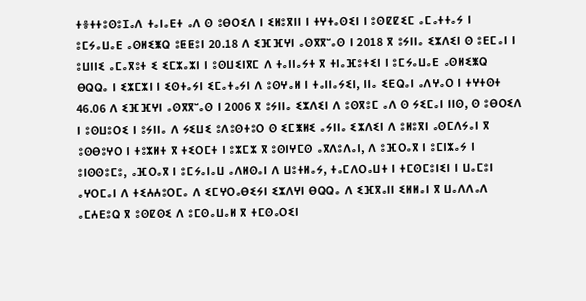ⵜⴻⵜⵜⵓⵙⵓⵊⴰⴷ ⵜⴰⵏⴰⴹⵜ ⴰⴷ ⵙ ⵓⴱⵔⵉⴷ ⵏ ⵉⵍⵓⴳⵏⵏ ⵏ ⵜⵖⵜⴰⵙⵉⵏ ⵏ ⵓⵙⵇⵇⵉⵎ ⴰⵎⴰⵜⵜⴰⵢ ⵏ ⵓⵎⵢⴰⵡⴰⴹ ⴰⵙⵍⵉⵥⵕ ⵓⵟⵟⵓⵏ 20.18 ⴷ ⵉⴼⴼⵖⵏ ⴰⵙⴳⴳⵯⴰⵙ ⵏ 2018 ⴳ ⵓⵢⵏⵏⴰ ⵉⵣⴷⵉⵏ ⵙ ⵓⴹⵎⴰⵏ ⵏ ⵓⵡⵏⵏⵉ ⴰⵎⴰⴳⵓⵜ ⵉ ⵉⵎⵣⴰⵣⵏ ⵏ ⵓⵙⵡⵉⵏⴳⵎ ⴷ ⵜⴰⵏⵏⴰⵢⵜ ⴳ ⵜⵏⴰⴼⵓⵜⵉⵏ ⵏ ⵓⵎⵢⴰⵡⴰⴹ ⴰⵙⵍⵉⵥⵕ ⴱⵕⵕⴰ ⵏ ⵉⵣⵎⵣⵏ ⵏ ⵉⵙⵜⴰⵢⵏ ⵉⵎⴰⵜⴰⵢⵏ ⴷ ⵓⵙⵖⴰⵍ ⵏ ⵜⴰⵏⵏⴰⵢⵉⵏ, ⵏⵏⴰ ⵉⴹⵕⴰⵏ ⴰⴷⵖⴰⵔ ⵏ ⵜⵖⵜⵙⵜ 46.06 ⴷ ⵉⴼⴼⵖⵏ ⴰⵙⴳⴳⵯⴰⵙ ⵏ 2006 ⴳ ⵓⵢⵏⵏⴰ ⵉⵣⴷⵉⵏ ⴷ ⵓⵙⴳⵓⵎ ⴰⴷ ⵙ ⵢⵉⵎⴰⵏ ⵏⵏⵙ, ⵙ ⵓⴱⵔⵉⴷ ⵏ ⵓⵙⵡⵓⵔⵉ ⵏ ⵓⵢⵏⵏⴰ ⴷ ⵢⵉⵡⵉ ⵓⴷⵓⵙⵜⵓⵔ ⵙ ⵉⵎⵥⵍⵉ ⴰⵢⵏⵏⴰ ⵉⵣⴷⵉⵏ ⴷ ⵓⵍⵓⴳⵏ ⴰⵙⵎⴷⵢⴰⵏ ⴳ ⵓⵙⴱⵓⵖⵔ ⵏ ⵜⵓⵣⵍⵜ ⴳ ⵜⵉⵔⵎⵜ ⵏ ⵓⵣⵎⵣ ⴳ ⵓⵙⵏⵖⵎⵙ ⴰⴳⴷⵓⴷⴰⵏ, ⴷ ⵓⴼⵔⴰⴳ ⵏ ⵓⵎⵏⵣⴰⵢ ⵏ ⵓⵏⵙⵙⵓⵎⵓ, ⴰⴼⵔⴰⴳ ⵏ ⵓⵎⵢⴰⵏⴰⵡ ⴰⴷⵍⵙⴰⵏ ⴷ ⵡⵓⵜⵍⴰⵢ, ⵜⴰⵎⴷⵔⴰⵡⵜ ⵏ ⵜⵎⵙⵎⵓⵏⵉⵏ ⵏ ⵡⴰⵎⵓⵏ ⴰⵖⵔⵎⴰⵏ ⴷ ⵜⵉⵄⵄⵓⵔⵎⴰ ⴷ ⵉⵎⵖⵔⴰⴱⵉⵢⵏ ⵉⵣⴷⵖⵏ ⴱⵕⵕⴰ ⴷ ⵉⴼⴳⴰⵏⵏ ⵉⵍⵍⴰⵏ ⴳ ⵡⴰⴷⴷⴰⴷ ⴰⵎⵄⴹⵓⵕ ⴳ ⵓⵙⵇⵙⵉ ⴷ ⵓⵎⵙⴰⵡⴰⵍ ⴳ ⵜⵎⵙⴰⵔⵉⵏ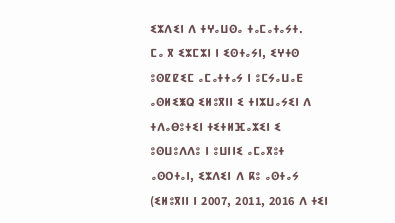ⵉⵣⴷⵉⵏ ⴷ ⵜⵖⴰⵡⵙⴰ ⵜⴰⵎⴰⵜⴰⵢⵜ.
ⵎⴰ ⴳ ⵉⵣⵎⵣⵏ ⵏ ⵉⵙⵜⴰⵢⵏ, ⵉⵖⵜⵙ ⵓⵙⵇⵇⵉⵎ ⴰⵎⴰⵜⵜⴰⵢ ⵏ ⵓⵎⵢⴰⵡⴰⴹ ⴰⵙⵍⵉⵥⵕ ⵉⵍⵓⴳⵏⵏ ⵉ ⵜⵏⵣⵡⴰⵢⵉⵏ ⴷ ⵜⴷⴰⴱⵓⵜⵉⵏ ⵜⵉⵜⵍⴼⴰⵣⵉⵏ ⵉ ⵓⵙⵡⵓⴷⴷⵓ ⵏ ⵓⵡⵏⵏⵉ ⴰⵎⴰⴳⵓⵜ ⴰⵙⵔⵜⴰⵏ, ⵉⵣⴷⵉⵏ ⴷ ⴽⵓ ⴰⵙⵜⴰⵢ (ⵉⵍⵓⴳⵏⵏ ⵏ 2007, 2011, 2016 ⴷ ⵜⵉⵏ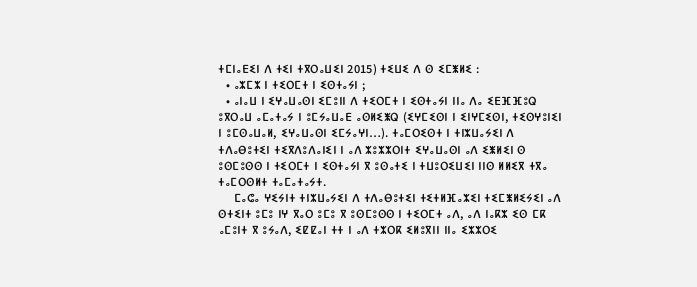ⵜⵎⵏⴰⴹⵉⵏ ⴷ ⵜⵉⵏ ⵜⴳⵔⴰⵡⵉⵏ 2015) ⵜⵉⵡⵉ ⴷ ⵙ ⵉⵎⵥⵍⵉ :
  • ⴰⵣⵎⵣ ⵏ ⵜⵉⵔⵎⵜ ⵏ ⵉⵙⵜⴰⵢⵏ ;
  • ⴰⵏⴰⵡ ⵏ ⵉⵖⴰⵡⴰⵙⵏ ⵉⵎⵓⵏⵏ ⴷ ⵜⵉⵔⵎⵜ ⵏ ⵉⵙⵜⴰⵢⵏ ⵏⵏⴰ ⴷⴰ ⵉⴹⴼⴼⵓⵕ ⵓⴳⵔⴰⵡ ⴰⵎⴰⵜⴰⵢ ⵏ ⵓⵎⵢⴰⵡⴰⴹ ⴰⵙⵍⵉⵥⵕ (ⵉⵖⵎⵉⵙⵏ ⵏ ⵉⵏⵖⵎⵉⵙⵏ, ⵜⵉⵙⵖⵓⵏⵉⵏ ⵏ ⵓⵎⵙⴰⵡⴰⵍ, ⵉⵖⴰⵡⴰⵙⵏ ⵉⵎⵢⴰⵖⵏ…). ⵜⴰⵎⵔⵉⵙⵜ ⵏ ⵜⵏⵣⵡⴰⵢⵉⵏ ⴷ ⵜⴷⴰⴱⵓⵜⵉⵏ ⵜⵉⴳⴷⵓⴷⴰⵏⵉⵏ ⵏ ⴰⴷ ⵣⵓⵣⵣⵔⵏⵜ ⵉⵖⴰⵡⴰⵙⵏ ⴰⴷ ⵉⵥⵍⵉⵏ ⵙ ⵓⵙⵎⵓⵙⵙ ⵏ ⵜⵉⵔⵎⵜ ⵏ ⵉⵙⵜⴰⵢⵏ ⴳ ⵓⵙⴰⵜⵉ ⵏ ⵜⵡⵓⵔⵉⵡⵉⵏ ⵏⵏⵙ ⵍⵍⵉⴳ ⵜⴳⴰ ⵜⴰⵎⵔⵙⵍⵜ ⵜⴰⵎⴰⵜⴰⵢⵜ.
    ⵎⴰⵛⴰ ⵖⵉⵢⵏⵜ ⵜⵏⵣⵡⴰⵢⵉⵏ ⴷ ⵜⴷⴰⴱⵓⵜⵉⵏ ⵜⵉⵜⵍⴼⴰⵣⵉⵏ ⵜⵉⵎⵥⵍⵉⵢⵉⵏ ⴰⴷ ⵙⵜⵉⵏⵜ ⵓⵎⵓ ⵏⵖ ⴳⴰⵔ ⵓⵎⵓ ⴳ ⵓⵙⵎⵓⵙⵙ ⵏ ⵜⵉⵔⵎⵜ ⴰⴷ, ⴰⴷ ⵏⴰⴽⵣ ⵉⵙ ⵎⴽ ⴰⵎⵓⵏⵜ ⴳ ⵓⵢⴰⴷ, ⵉⵇⵇⴰⵏ ⵜⵜ ⵏ ⴰⴷ ⵜⵣⵔⴽ ⵉⵍⵓⴳⵏⵏ ⵏⵏⴰ ⵉⵣⵣⵔⵉ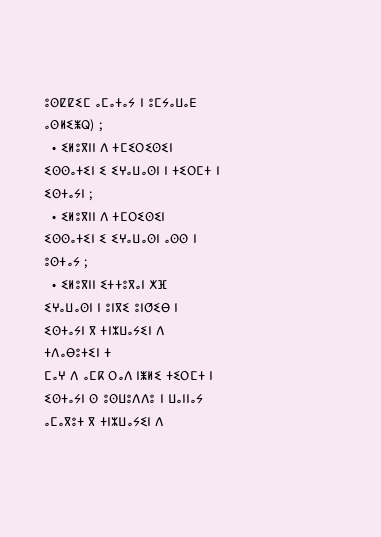ⵓⵙⵇⵇⵉⵎ ⴰⵎⴰⵜⴰⵢ ⵏ ⵓⵎⵢⴰⵡⴰⴹ ⴰⵙⵍⵉⵥⵕ) ;
  • ⵉⵍⵓⴳⵏⵏ ⴷ ⵜⵎⵉⵔⵉⵙⵉⵏ ⵉⵙⵙⴰⵜⵉⵏ ⵉ ⵉⵖⴰⵡⴰⵙⵏ ⵏ ⵜⵉⵔⵎⵜ ⵏ ⵉⵙⵜⴰⵢⵏ ;
  • ⵉⵍⵓⴳⵏⵏ ⴷ ⵜⵎⵔⵉⵙⵉⵏ ⵉⵙⵙⴰⵜⵉⵏ ⵉ ⵉⵖⴰⵡⴰⵙⵏ ⴰⵙⵙ ⵏ ⵓⵙⵜⴰⵢ ;
  • ⵉⵍⵓⴳⵏⵏ ⵉⵜⵜⵓⴳⴰⵏ ⵅⴼ ⵉⵖⴰⵡⴰⵙⵏ ⵏ ⵓⵏⴳⵉ ⵓⵏⵚⵉⴱ ⵏ ⵉⵙⵜⴰⵢⵏ ⴳ ⵜⵏⵣⵡⴰⵢⵉⵏ ⴷ ⵜⴷⴰⴱⵓⵜⵉⵏ ⵜ
ⵎⴰⵖ ⴷ ⴰⵎⴽ ⵔⴰⴷ ⵏⵥⵍⵉ ⵜⵉⵔⵎⵜ ⵏ ⵉⵙⵜⴰⵢⵏ ⵙ ⵓⵙⵡⵓⴷⴷⵓ ⵏ ⵡⴰⵏⵏⴰⵢ ⴰⵎⴰⴳⵓⵜ ⴳ ⵜⵏⵣⵡⴰⵢⵉⵏ ⴷ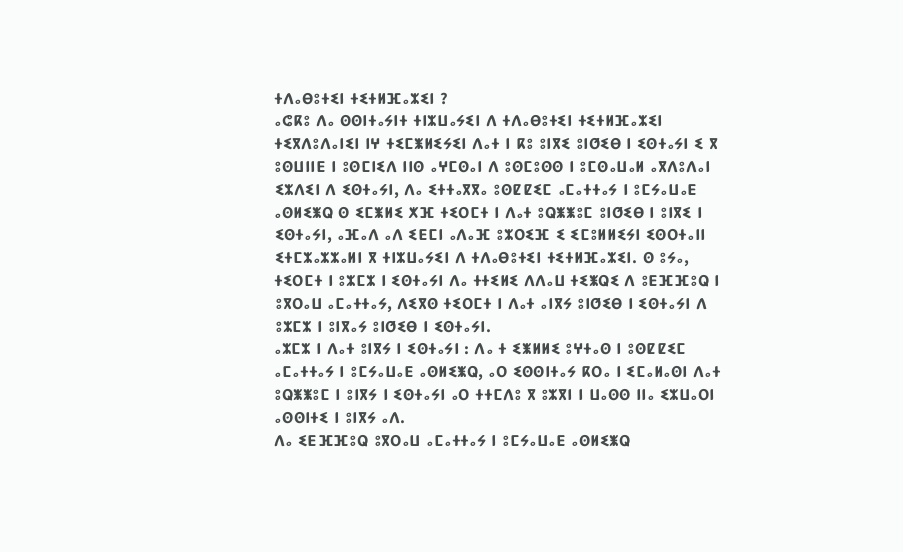ⵜⴷⴰⴱⵓⵜⵉⵏ ⵜⵉⵜⵍⴼⴰⵣⵉⵏ ?
ⴰⵛⴽⵓ ⴷⴰ ⵙⵙⵏⵜⴰⵢⵏⵜ ⵜⵏⵣⵡⴰⵢⵉⵏ ⴷ ⵜⴷⴰⴱⵓⵜⵉⵏ ⵜⵉⵜⵍⴼⴰⵣⵉⵏ ⵜⵉⴳⴷⵓⴷⴰⵏⵉⵏ ⵏⵖ ⵜⵉⵎⵥⵍⵉⵢⵉⵏ ⴷⴰⵜ ⵏ ⴽⵓ ⵓⵏⴳⵉ ⵓⵏⵚⵉⴱ ⵏ ⵉⵙⵜⴰⵢⵏ ⵉ ⴳ ⵓⵙⵡⵏⵏⴹ ⵏ ⵓⵙⵎⵏⵉⴷ ⵏⵏⵙ ⴰⵖⵎⵙⴰⵏ ⴷ ⵓⵙⵎⵓⵙⵙ ⵏ ⵓⵎⵙⴰⵡⴰⵍ ⴰⴳⴷⵓⴷⴰⵏ ⵉⵣⴷⵉⵏ ⴷ ⵉⵙⵜⴰⵢⵏ, ⴷⴰ ⵉⵜⵜⴰⴳⴳⴰ ⵓⵙⵇⵇⵉⵎ ⴰⵎⴰⵜⵜⴰⵢ ⵏ ⵓⵎⵢⴰⵡⴰⴹ ⴰⵙⵍⵉⵥⵕ ⵙ ⵉⵎⵥⵍⵉ ⵅⴼ ⵜⵉⵔⵎⵜ ⵏ ⴷⴰⵜ ⵓⵕⵥⵥⵓⵎ ⵓⵏⵚⵉⴱ ⵏ ⵓⵏⴳⵉ ⵏ ⵉⵙⵜⴰⵢⵏ, ⴰⴼⴰⴷ ⴰⴷ ⵉⴹⵎⵏ ⴰⴷⴰⴼ ⵓⵣⵔⵉⴼ ⵉ ⵉⵎⵓⵍⵍⵉⵢⵏ ⵉⵙⵔⵜⴰⵏⵏ ⵉⵜⵎⵣⴰⵣⵣⴰⵍⵏ ⴳ ⵜⵏⵣⵡⴰⵢⵉⵏ ⴷ ⵜⴷⴰⴱⵓⵜⵉⵏ ⵜⵉⵜⵍⴼⴰⵣⵉⵏ. ⵙ ⵓⵢⴰ, ⵜⵉⵔⵎⵜ ⵏ ⵓⵣⵎⵣ ⵏ ⵉⵙⵜⴰⵢⵏ ⴷⴰ ⵜⵜⵉⵍⵉ ⴷⴷⴰⵡ ⵜⵉⵥⵕⵉ ⴷ ⵓⴹⴼⴼⵓⵕ ⵏ ⵓⴳⵔⴰⵡ ⴰⵎⴰⵜⵜⴰⵢ, ⴷⵉⴳⵙ ⵜⵉⵔⵎⵜ ⵏ ⴷⴰⵜ ⴰⵏⴳⵢ ⵓⵏⵚⵉⴱ ⵏ ⵉⵙⵜⴰⵢⵏ ⴷ ⵓⵣⵎⵣ ⵏ ⵓⵏⴳⴰⵢ ⵓⵏⵚⵉⴱ ⵏ ⵉⵙⵜⴰⵢⵏ.
ⴰⵣⵎⵣ ⵏ ⴷⴰⵜ ⵓⵏⴳⵢ ⵏ ⵉⵙⵜⴰⵢⵏ : ⴷⴰ ⵜ ⵉⵥⵍⵍⵉ ⵓⵖⵜⴰⵙ ⵏ ⵓⵙⵇⵇⵉⵎ ⴰⵎⴰⵜⵜⴰⵢ ⵏ ⵓⵎⵢⴰⵡⴰⴹ ⴰⵙⵍⵉⵥⵕ, ⴰⵔ ⵉⵙⵙⵏⵜⴰⵢ ⴽⵔⴰ ⵏ ⵉⵎⴰⵍⴰⵙⵏ ⴷⴰⵜ ⵓⵕⵥⵥⵓⵎ ⵏ ⵓⵏⴳⵢ ⵏ ⵉⵙⵜⴰⵢⵏ ⴰⵔ ⵜⵜⵎⴷⵓ ⴳ ⵓⵣⴳⵏ ⵏ ⵡⴰⵙⵙ ⵏⵏⴰ ⵉⵣⵡⴰⵔⵏ ⴰⵙⵙⵏⵜⵉ ⵏ ⵓⵏⴳⵢ ⴰⴷ.
ⴷⴰ ⵉⴹⴼⴼⵓⵕ ⵓⴳⵔⴰⵡ ⴰⵎⴰⵜⵜⴰⵢ ⵏ ⵓⵎⵢⴰⵡⴰⴹ ⴰⵙⵍⵉⵥⵕ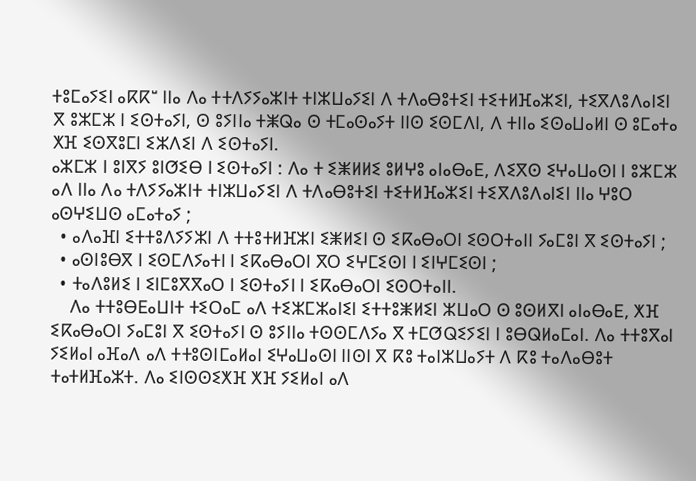ⵜⵓⵎⴰⵢⵉⵏ ⴰⴽⴽⵯ ⵏⵏⴰ ⴷⴰ ⵜⵜⴷⵢⵢⴰⵣⵏⵜ ⵜⵏⵣⵡⴰⵢⵉⵏ ⴷ ⵜⴷⴰⴱⵓⵜⵉⵏ ⵜⵉⵜⵍⴼⴰⵣⵉⵏ, ⵜⵉⴳⴷⵓⴷⴰⵏⵉⵏ ⴳ ⵓⵣⵎⵣ ⵏ ⵉⵙⵜⴰⵢⵏ, ⵙ ⵓⵢⵏⵏⴰ ⵜⵥⵕⴰ ⵙ ⵜⵎⴰⵙⴰⵢⵜ ⵏⵏⵙ ⵉⵙⵎⴷⵏ, ⴷ ⵜⵏⵏⴰ ⵉⵙⴰⵡⴰⵍⵏ ⵙ ⵓⵎⴰⵜⴰ ⵅⴼ ⵉⵙⴳⵓⵎⵏ ⵉⵣⴷⵉⵏ ⴷ ⵉⵙⵜⴰⵢⵏ.
ⴰⵣⵎⵣ ⵏ ⵓⵏⴳⵢ ⵓⵏⵚⵉⴱ ⵏ ⵉⵙⵜⴰⵢⵏ : ⴷⴰ ⵜ ⵉⵥⵍⵍⵉ ⵓⵍⵖⵓ ⴰⵏⴰⴱⴰⴹ, ⴷⵉⴳⵙ ⵉⵖⴰⵡⴰⵙⵏ ⵏ ⵓⵣⵎⵣ ⴰⴷ ⵏⵏⴰ ⴷⴰ ⵜⴷⵢⵢⴰⵣⵏⵜ ⵜⵏⵣⵡⴰⵢⵉⵏ ⴷ ⵜⴷⴰⴱⵓⵜⵉⵏ ⵜⵉⵜⵍⴼⴰⵣⵉⵏ ⵜⵉⴳⴷⵓⴷⴰⵏⵉⵏ ⵏⵏⴰ ⵖⵓⵔ ⴰⵙⵖⵉⵡⵙ ⴰⵎⴰⵜⴰⵢ ;
  • ⴰⴷⴰⴼⵏ ⵉⵜⵜⵓⴷⵢⵢⵣⵏ ⴷ ⵜⵜⵓⵜⵍⴼⵣⵏ ⵉⵥⵍⵉⵏ ⵙ ⵉⴽⴰⴱⴰⵔⵏ ⵉⵙⵔⵜⴰⵏⵏ ⵢⴰⵎⵓⵏ ⴳ ⵉⵙⵜⴰⵢⵏ ;
  • ⴰⵙⵏⵓⴱⴳ ⵏ ⵉⵙⵎⴷⵢⴰⵜⵏ ⵏ ⵉⴽⴰⴱⴰⵔⵏ ⴳⵔ ⵉⵖⵎⵉⵙⵏ ⵏ ⵉⵏⵖⵎⵉⵙⵏ ;
  • ⵜⴰⴷⵓⵍⵉ ⵏ ⵉⵏⵎⵓⴳⴳⴰⵔ ⵏ ⵉⵙⵜⴰⵢⵏ ⵏ ⵉⴽⴰⴱⴰⵔⵏ ⵉⵙⵔⵜⴰⵏⵏ.
    ⴷⴰ ⵜⵜⵓⴱⴹⴰⵡⵏⵜ ⵜⵉⵔⴰⵎ ⴰⴷ ⵜⵉⵣⵎⵣⴰⵏⵉⵏ ⵉⵜⵜⵓⵥⵍⵉⵏ ⵣⵡⴰⵔ ⵙ ⵓⵙⵍⴳⵏ ⴰⵏⴰⴱⴰⴹ, ⵅⴼ ⵉⴽⴰⴱⴰⵔⵏ ⵢⴰⵎⵓⵏ ⴳ ⵉⵙⵜⴰⵢⵏ ⵙ ⵓⵢⵏⵏⴰ ⵜⵙⵙⵎⴷⵢⴰ ⴳ ⵜⵎⵚⵕⵉⵢⵉⵏ ⵏ ⵓⴱⵕⵍⴰⵎⴰⵏ. ⴷⴰ ⵜⵜⵓⴳⴰⵏ ⵢⵉⵍⴰⵏ ⴰⴼⴰⴷ ⴰⴷ ⵜⵜⵓⵙⵏⵎⴰⵍⴰⵏ ⵉⵖⴰⵡⴰⵙⵏ ⵏⵏⵙⵏ ⴳ ⴽⵓ ⵜⴰⵏⵣⵡⴰⵢⵜ ⴷ ⴽⵓ ⵜⴰⴷⴰⴱⵓⵜ ⵜⴰⵜⵍⴼⴰⵣⵜ. ⴷⴰ ⵉⵏⵙⵙⵉⵅⴼ ⵅⴼ ⵢⵉⵍⴰⵏ ⴰⴷ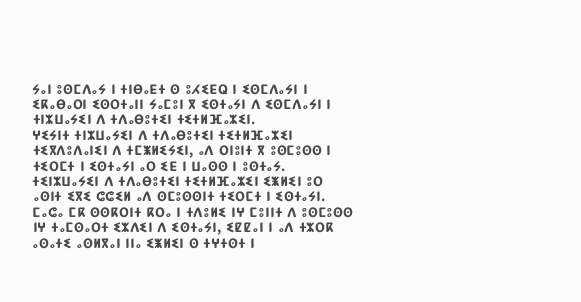ⵢⴰⵏ ⵓⵙⵎⴷⴰⵢ ⵏ ⵜⵏⴱⴰⴹⵜ ⵙ ⵓⵃⵉⴹⵕ ⵏ ⵉⵙⵎⴷⴰⵢⵏ ⵏ ⵉⴽⴰⴱⴰⵔⵏ ⵉⵙⵔⵜⴰⵏⵏ ⵢⴰⵎⵓⵏ ⴳ ⵉⵙⵜⴰⵢⵏ ⴷ ⵉⵙⵎⴷⴰⵢⵏ ⵏ ⵜⵏⵣⵡⴰⵢⵉⵏ ⴷ ⵜⴷⴰⴱⵓⵜⵉⵏ ⵜⵉⵜⵍⴼⴰⵣⵉⵏ.
ⵖⵉⵢⵏⵜ ⵜⵏⵣⵡⴰⵢⵉⵏ ⴷ ⵜⴷⴰⴱⵓⵜⵉⵏ ⵜⵉⵜⵍⴼⴰⵣⵉⵏ ⵜⵉⴳⴷⵓⴷⴰⵏⵉⵏ ⴷ ⵜⵎⵥⵍⵉⵢⵉⵏ, ⴰⴷ ⵔⵏⵓⵏⵜ ⴳ ⵓⵙⵎⵓⵙⵙ ⵏ ⵜⵉⵔⵎⵜ ⵏ ⵉⵙⵜⴰⵢⵏ ⴰⵔ ⵉⴹ ⵏ ⵡⴰⵙⵙ ⵏ ⵓⵙⵜⴰⵢ.
ⵜⵉⵏⵣⵡⴰⵢⵉⵏ ⴷ ⵜⴷⴰⴱⵓⵜⵉⵏ ⵜⵉⵜⵍⴼⴰⵣⵉⵏ ⵉⵥⵍⵉⵏ ⵓⵔ ⴰⵙⵏⵜ ⵉⴳⵉ ⵛⵛⵉⵍ ⴰⴷ ⵙⵎⵓⵙⵙⵏⵜ ⵜⵉⵔⵎⵜ ⵏ ⵉⵙⵜⴰⵢⵏ. ⵎⴰⵛⴰ ⵎⴽ ⵙⵙⴽⵔⵏⵜ ⴽⵔⴰ ⵏ ⵜⴷⵓⵍⵉ ⵏⵖ ⵎⵓⵏⵏⵜ ⴷ ⵓⵙⵎⵓⵙⵙ ⵏⵖ ⵜⴰⵎⵙⴰⵔⵜ ⵉⵣⴷⵉⵏ ⴷ ⵉⵙⵜⴰⵢⵏ, ⵉⵇⵇⴰⵏ ⵏ ⴰⴷ ⵜⵣⵔⴽ ⴰⵙⴰⵜⵉ ⴰⵙⵍⴳⴰⵏ ⵏⵏⴰ ⵉⵥⵍⵉⵏ ⵙ ⵜⵖⵜⵙⵜ ⵏ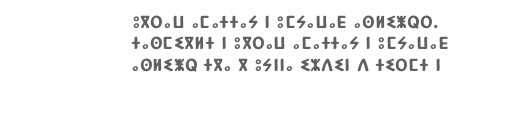ⵓⴳⵔⴰⵡ ⴰⵎⴰⵜⵜⴰⵢ ⵏ ⵓⵎⵢⴰⵡⴰⴹ ⴰⵙⵍⵉⵥⵕⵔ.
ⵜⴰⵙⵎⵉⴳⵍⵜ ⵏ ⵓⴳⵔⴰⵡ ⴰⵎⴰⵜⵜⴰⵢ ⵏ ⵓⵎⵢⴰⵡⴰⴹ ⴰⵙⵍⵉⵥⵕ ⵜⴳⴰ ⴳ ⵓⵢⵏⵏⴰ ⵉⵣⴷⵉⵏ ⴷ ⵜⵉⵔⵎⵜ ⵏ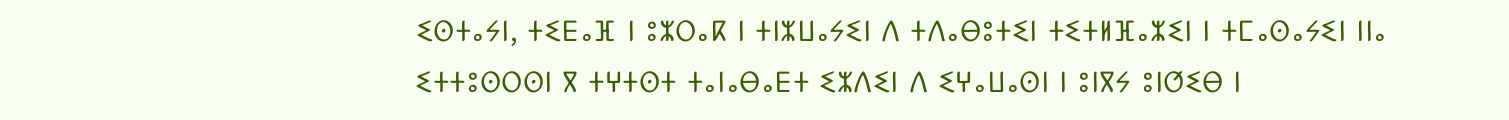ⵉⵙⵜⴰⵢⵏ, ⵜⵉⴹⴰⴼ ⵏ ⵓⵣⵔⴰⴽ ⵏ ⵜⵏⵣⵡⴰⵢⵉⵏ ⴷ ⵜⴷⴰⴱⵓⵜⵉⵏ ⵜⵉⵜⵍⴼⴰⵣⵉⵏ ⵏ ⵜⵎⴰⵙⴰⵢⵉⵏ ⵏⵏⴰ ⵉⵜⵜⵓⵙⵔⵙⵏ ⴳ ⵜⵖⵜⵙⵜ ⵜⴰⵏⴰⴱⴰⴹⵜ ⵉⵣⴷⵉⵏ ⴷ ⵉⵖⴰⵡⴰⵙⵏ ⵏ ⵓⵏⴳⵢ ⵓⵏⵚⵉⴱ ⵏ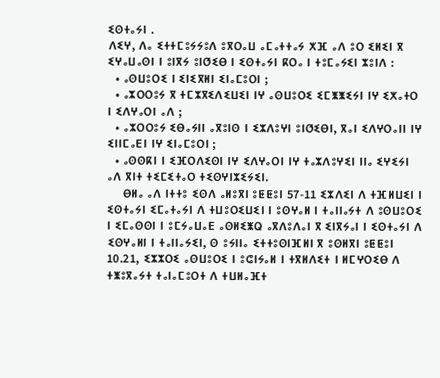ⵉⵙⵜⴰⵢⵏ .
ⴷⵉⵖ, ⴷⴰ ⵉⵜⵜⵎⵓⵢⵢⵓⴷ ⵓⴳⵔⴰⵡ ⴰⵎⴰⵜⵜⴰⵢ ⵅⴼ ⴰⴷ ⵓⵔ ⵉⵍⵉⵏ ⴳ ⵉⵖⴰⵡⴰⵙⵏ ⵏ ⵓⵏⴳⵢ ⵓⵏⵚⵉⴱ ⵏ ⵉⵙⵜⴰⵢⵏ ⴽⵔⴰ ⵏ ⵜⵓⵎⴰⵢⵉⵏ ⵣⵓⵏⴷ :
  • ⴰⵙⵡⵓⵔⵉ ⵏ ⵉⵏⵉⴳⵍⵏ ⵉⵏⴰⵎⵓⵔⵏ ;
  • ⴰⵣⵔⵔⵓⵢ ⴳ ⵜⵎⵣⴳⵉⴷⵉⵡⵉⵏ ⵏⵖ ⴰⵙⵡⵓⵔⵉ ⵉⵎⵥⵥⵉⵢⵏ ⵏⵖ ⵉⵅⴰⵜⵔ ⵏ ⵉⴷⵖⴰⵔⵏ ⴰⴷ ;
  • ⴰⵣⵔⵔⵓⵢ ⵉⴱⴰⵢⵏⵏ ⴰⴳⵓⵏⵙ ⵏ ⵉⵣⴷⵓⵖⵏ ⵓⵏⵚⵉⴱⵏ, ⴳⴰⵏ ⵉⴷⵖⵔⴰⵏⵏ ⵏⵖ ⵉⵏⵏⵎⴰⴹⵏ ⵏⵖ ⵉⵏⴰⵎⵓⵔⵏ ;
  • ⴰⵙⵙⴽⵏ ⵏ ⵉⴼⵔⴷⵉⵙⵏ ⵏⵖ ⵉⴷⵖⴰⵔⵏ ⵏⵖ ⵜⴰⵣⴷⵓⵖⵉⵏ ⵏⵏⴰ ⵉⵖⵉⵢⵏ ⴰⴷ ⴳⵏⵜ ⵜⵉⵎⵉⵜⴰⵔ ⵜⵉⵙⵖⵏⵣⵉⵢⵉⵏ.
    ⴱⵍⴰ ⴰⴷ ⵏⵜⵜⵓ ⵉⵙⴷ ⴰⵍⵓⴳⵏ ⵓⵟⵟⵓⵏ 57-11 ⵉⵣⴷⵉⵏ ⴷ ⵜⴼⵍⵡⵉⵏ ⵏ ⵉⵙⵜⴰⵢⵏ ⵉⵎⴰⵜⴰⵢⵏ ⴷ ⵜⵡⵓⵔⵉⵡⵉⵏ ⵏ ⵓⵙⵖⴰⵍ ⵏ ⵜⴰⵏⵏⴰⵢⵜ ⴷ ⵓⵙⵡⵓⵔⵉ ⵏ ⵉⵎⴰⵙⵙⵏ ⵏ ⵓⵎⵢⴰⵡⴰⴹ ⴰⵙⵍⵉⵥⵕ ⴰⴳⴷⵓⴷⴰⵏ ⴳ ⵉⵏⴳⵢⴰⵏ ⵏ ⵉⵙⵜⴰⵢⵏ ⴷ ⵉⵙⵖⴰⵍⵏ ⵏ ⵜⴰⵏⵏⴰⵢⵉⵏ, ⵙ ⵓⵢⵏⵏⴰ ⵉⵜⵜⵓⵙⵏⴼⵍⵏ ⴳ ⵓⵙⵍⴳⵏ ⵓⵟⵟⵓⵏ 10.21, ⵉⵣⵣⵔⵉ ⴰⵙⵡⵓⵔⵉ ⵏ ⵓⵛⵏⵢⴰⵍ ⵏ ⵜⴳⵍⴷⵉⵜ ⵏ ⵍⵎⵖⵔⵉⴱ ⴷ ⵜⵥⵓⴳⴰⵢⵜ ⵜⴰⵏⴰⵎⵓⵔⵜ ⴷ ⵜⵡⵍⴰⴼⵜ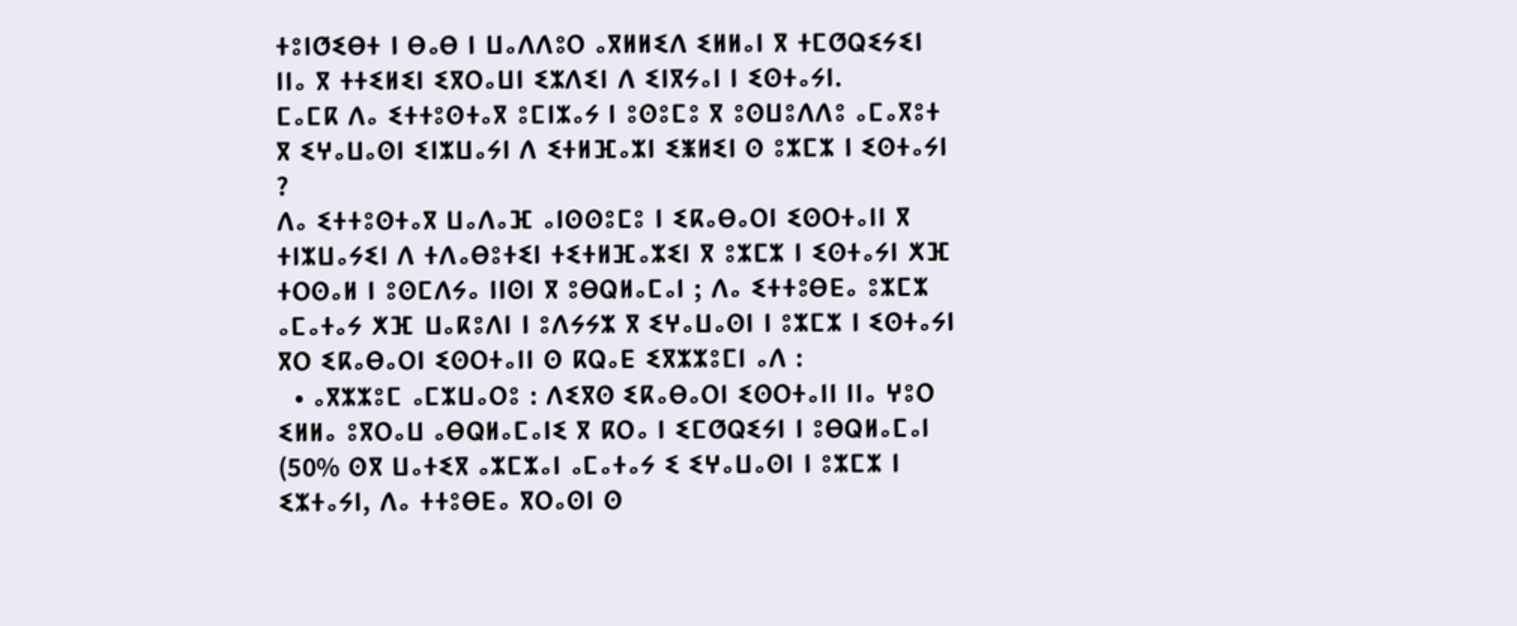ⵜⵓⵏⵚⵉⴱⵜ ⵏ ⴱⴰⴱ ⵏ ⵡⴰⴷⴷⵓⵔ ⴰⴳⵍⵍⵉⴷ ⵉⵍⵍⴰⵏ ⴳ ⵜⵎⵚⵕⵉⵢⵉⵏ ⵏⵏⴰ ⴳ ⵜⵜⵉⵍⵉⵏ ⵉⴳⵔⴰⵡⵏ ⵉⵣⴷⵉⵏ ⴷ ⵉⵏⴳⵢⴰⵏ ⵏ ⵉⵙⵜⴰⵢⵏ.
ⵎⴰⵎⴽ ⴷⴰ ⵉⵜⵜⵓⵙⵜⴰⴳ ⵓⵎⵏⵣⴰⵢ ⵏ ⵓⵙⵓⵎⵓ ⴳ ⵓⵙⵡⵓⴷⴷⵓ ⴰⵎⴰⴳⵓⵜ ⴳ ⵉⵖⴰⵡⴰⵙⵏ ⵉⵏⵣⵡⴰⵢⵏ ⴷ ⵉⵜⵍⴼⴰⵣⵏ ⵉⵥⵍⵉⵏ ⵙ ⵓⵣⵎⵣ ⵏ ⵉⵙⵜⴰⵢⵏ ?
ⴷⴰ ⵉⵜⵜⵓⵙⵜⴰⴳ ⵡⴰⴷⴰⴼ ⴰⵏⵙⵙⵓⵎⵓ ⵏ ⵉⴽⴰⴱⴰⵔⵏ ⵉⵙⵔⵜⴰⵏⵏ ⴳ ⵜⵏⵣⵡⴰⵢⵉⵏ ⴷ ⵜⴷⴰⴱⵓⵜⵉⵏ ⵜⵉⵜⵍⴼⴰⵣⵉⵏ ⴳ ⵓⵣⵎⵣ ⵏ ⵉⵙⵜⴰⵢⵏ ⵅⴼ ⵜⵔⵙⴰⵍ ⵏ ⵓⵙⵎⴷⵢⴰ ⵏⵏⵙⵏ ⴳ ⵓⴱⵕⵍⴰⵎⴰⵏ ; ⴷⴰ ⵉⵜⵜⵓⴱⴹⴰ ⵓⵣⵎⵣ ⴰⵎⴰⵜⴰⵢ ⵅⴼ ⵡⴰⴽⵓⴷⵏ ⵏ ⵓⴷⵢⵢⵣ ⴳ ⵉⵖⴰⵡⴰⵙⵏ ⵏ ⵓⵣⵎⵣ ⵏ ⵉⵙⵜⴰⵢⵏ ⴳⵔ ⵉⴽⴰⴱⴰⵔⵏ ⵉⵙⵔⵜⴰⵏⵏ ⵙ ⴽⵕⴰⴹ ⵉⴳⵣⵣⵓⵎⵏ ⴰⴷ :
  • ⴰⴳⵣⵣⵓⵎ ⴰⵎⵣⵡⴰⵔⵓ : ⴷⵉⴳⵙ ⵉⴽⴰⴱⴰⵔⵏ ⵉⵙⵔⵜⴰⵏⵏ ⵏⵏⴰ ⵖⵓⵔ ⵉⵍⵍⴰ ⵓⴳⵔⴰⵡ ⴰⴱⵕⵍⴰⵎⴰⵏⵉ ⴳ ⴽⵔⴰ ⵏ ⵉⵎⵚⵕⵉⵢⵏ ⵏ ⵓⴱⵕⵍⴰⵎⴰⵏ (50% ⵙⴳ ⵡⴰⵜⵉⴳ ⴰⵣⵎⵣⴰⵏ ⴰⵎⴰⵜⴰⵢ ⵉ ⵉⵖⴰⵡⴰⵙⵏ ⵏ ⵓⵣⵎⵣ ⵏ ⵉⵣⵜⴰⵢⵏ, ⴷⴰ ⵜⵜⵓⴱⴹⴰ ⴳⵔⴰⵙⵏ ⵙ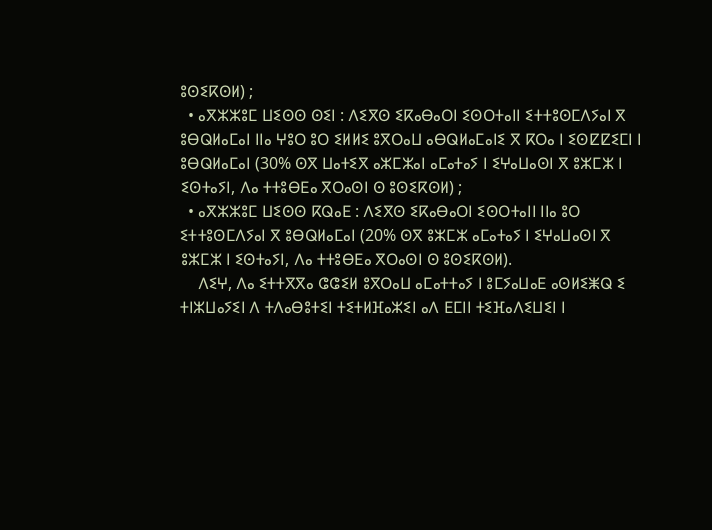ⵓⵙⵉⴽⵙⵍ) ;
  • ⴰⴳⵣⵣⵓⵎ ⵡⵉⵙⵙ ⵙⵉⵏ : ⴷⵉⴳⵙ ⵉⴽⴰⴱⴰⵔⵏ ⵉⵙⵔⵜⴰⵏⵏ ⵉⵜⵜⵓⵙⵎⴷⵢⴰⵏ ⴳ ⵓⴱⵕⵍⴰⵎⴰⵏ ⵏⵏⴰ ⵖⵓⵔ ⵓⵔ ⵉⵍⵍⵉ ⵓⴳⵔⴰⵡ ⴰⴱⵕⵍⴰⵎⴰⵏⵉ ⴳ ⴽⵔⴰ ⵏ ⵉⵙⵇⵇⵉⵎⵏ ⵏ ⵓⴱⵕⵍⴰⵎⴰⵏ (30% ⵙⴳ ⵡⴰⵜⵉⴳ ⴰⵣⵎⵣⴰⵏ ⴰⵎⴰⵜⴰⵢ ⵏ ⵉⵖⴰⵡⴰⵙⵏ ⴳ ⵓⵣⵎⵣ ⵏ ⵉⵙⵜⴰⵢⵏ, ⴷⴰ ⵜⵜⵓⴱⴹⴰ ⴳⵔⴰⵙⵏ ⵙ ⵓⵙⵉⴽⵙⵍ) ;
  • ⴰⴳⵣⵣⵓⵎ ⵡⵉⵙⵙ ⴽⵕⴰⴹ : ⴷⵉⴳⵙ ⵉⴽⴰⴱⴰⵔⵏ ⵉⵙⵔⵜⴰⵏⵏ ⵏⵏⴰ ⵓⵔ ⵉⵜⵜⵓⵙⵎⴷⵢⴰⵏ ⴳ ⵓⴱⵕⵍⴰⵎⴰⵏ (20% ⵙⴳ ⵓⵣⵎⵣ ⴰⵎⴰⵜⴰⵢ ⵏ ⵉⵖⴰⵡⴰⵙⵏ ⴳ ⵓⵣⵎⵣ ⵏ ⵉⵙⵜⴰⵢⵏ, ⴷⴰ ⵜⵜⵓⴱⴹⴰ ⴳⵔⴰⵙⵏ ⵙ ⵓⵙⵉⴽⵙⵍ).
    ⴷⵉⵖ, ⴷⴰ ⵉⵜⵜⴳⴳⴰ ⵛⵛⵉⵍ ⵓⴳⵔⴰⵡ ⴰⵎⴰⵜⵜⴰⵢ ⵏ ⵓⵎⵢⴰⵡⴰⴹ ⴰⵙⵍⵉⵥⵕ ⵉ ⵜⵏⵣⵡⴰⵢⵉⵏ ⴷ ⵜⴷⴰⴱⵓⵜⵉⵏ ⵜⵉⵜⵍⴼⴰⵣⵉⵏ ⴰⴷ ⴹⵎⵏⵏ ⵜⵉⴼⴰⴷⵉⵡⵉⵏ ⵏ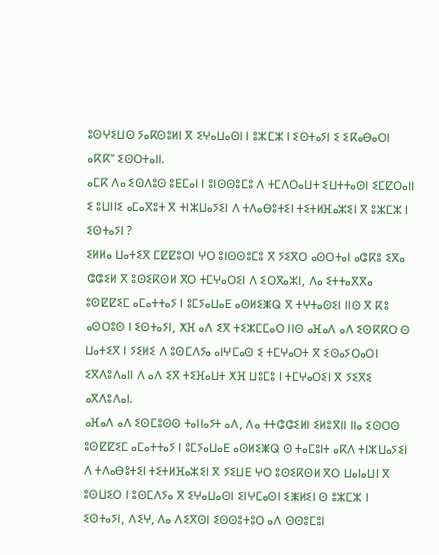ⵓⵙⵖⵉⵡⵙ ⵢⴰⴽⵙⵓⵍⵏ ⴳ ⵉⵖⴰⵡⴰⵙⵏ ⵏ ⵓⵣⵎⵣ ⵏ ⵉⵙⵜⴰⵢⵏ ⵉ ⵉⴽⴰⴱⴰⵔⵏ ⴰⴽⴽⵯ ⵉⵙⵔⵜⴰⵏⵏ.
ⴰⵎⴽ ⴷⴰ ⵉⵙⴷⵓⵙ ⵓⴹⵎⴰⵏ ⵏ ⵓⵏⵙⵙⵓⵎⵓ ⴷ ⵜⵎⴷⵔⴰⵡⵜ ⵉⵡⵜⵜⴰⵙⵏ ⵉⵎⵇⵔⴰⵏⵏ ⵉ ⵓⵡⵏⵏⵉ ⴰⵎⴰⴳⵓⵜ ⴳ ⵜⵏⵣⵡⴰⵢⵉⵏ ⴷ ⵜⴷⴰⴱⵓⵜⵉⵏ ⵜⵉⵜⵍⴼⴰⵣⵉⵏ ⴳ ⵓⵣⵎⵣ ⵏ ⵉⵙⵜⴰⵢⵏ ?
ⵉⵍⵍⴰ ⵡⴰⵜⵉⴳ ⵎⵇⵇⵓⵔⵏ ⵖⵔ ⵓⵏⵙⵙⵓⵎⵓ ⴳ ⵢⵉⴳⵔ ⴰⵙⵔⵜⴰⵏ ⴰⵛⴽⵓ ⵉⴳⴰ ⵛⵛⵉⵍ ⴳ ⵓⵙⵉⴽⵙⵍ ⴳⵔ ⵜⵎⵖⴰⵔⵉⵏ ⴷ ⵉⵔⴳⴰⵣⵏ, ⴷⴰ ⵉⵜⵜⴰⴳⴳⴰ ⵓⵙⵇⵇⵉⵎ ⴰⵎⴰⵜⵜⴰⵢ ⵏ ⵓⵎⵢⴰⵡⴰⴹ ⴰⵙⵍⵉⵥⵕ ⴳ ⵜⵖⵜⴰⵙⵉⵏ ⵏⵏⵙ ⴳ ⴽⵓ ⴰⵙⵔⵓⵙ ⵏ ⵉⵙⵜⴰⵢⵏ, ⵅⴼ ⴰⴷ ⵉⴳ ⵜⵉⵣⵎⵎⴰⵔ ⵏⵏⵙ ⴰⴼⴰⴷ ⴰⴷ ⵉⵙⴽⴽⵔ ⵙ ⵡⴰⵜⵉⴳ ⵏ ⵢⵉⵍⵉ ⴷ ⵓⵙⵎⴷⵢⴰ ⴰⵏⵖⵎⴰⵙ ⵉ ⵜⵎⵖⴰⵔⵜ ⴳ ⵉⵙⴰⵢⵔⴰⵔⵏ ⵉⴳⴷⵓⴷⴰⵏⵏ ⴷ ⴰⴷ ⵉⴳ ⵜⵉⴼⴰⵡⵜ ⵅⴼ ⵡⵓⵎⵓ ⵏ ⵜⵎⵖⴰⵔⵉⵏ ⴳ ⵢⵉⴳⵉ ⴰⴳⴷⵓⴷⴰⵏ.
ⴰⴼⴰⴷ ⴰⴷ ⵉⵙⵎⵓⵙⵙ ⵜⴰⵏⵏⴰⵢⵜ ⴰⴷ, ⴷⴰ ⵜⵜⵛⵛⵉⵍⵏ ⵉⵍⵓⴳⵏⵏ ⵏⵏⴰ ⵉⵙⵔⵙ ⵓⵙⵇⵇⵉⵎ ⴰⵎⴰⵜⵜⴰⵢ ⵏ ⵓⵎⵢⴰⵡⴰⴹ ⴰⵙⵍⵉⵥⵕ ⵙ ⵜⴰⵎⵓⵏⵜ ⴰⴽⴷ ⵜⵏⵣⵡⴰⵢⵉⵏ ⴷ ⵜⴷⴰⴱⵓⵜⵉⵏ ⵜⵉⵜⵍⴼⴰⵣⵉⵏ ⴳ ⵢⵉⵡⴹ ⵖⵔ ⵓⵙⵉⴽⵙⵍ ⴳⵔ ⵡⴰⵏⴰⵡⵏ ⴳ ⵓⵙⵡⵉⵔ ⵏ ⵓⵙⵎⴷⵢⴰ ⴳ ⵉⵖⴰⵡⴰⵙⵏ ⵉⵏⵖⵎⴰⵙⵏ ⵉⵥⵍⵉⵏ ⵙ ⵓⵣⵎⵣ ⵏ ⵉⵙⵜⴰⵢⵏ, ⴷⵉⵖ, ⴷⴰ ⴷⵉⴳⵙⵏ ⵉⵙⵙⵓⵜⵓⵔ ⴰⴷ ⵙⵙⵓⵎⵓⵏ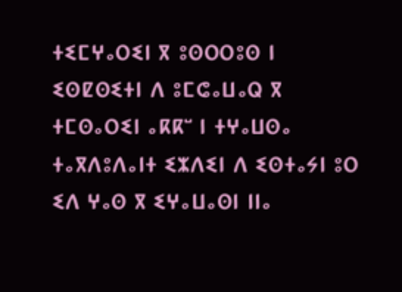ⵜⵉⵎⵖⴰⵔⵉⵏ ⴳ ⵓⵙⵔⵔⵓⵙ ⵏ ⵉⵙⵇⵙⵉⵜⵏ ⴷ ⵓⵎⵛⴰⵡⴰⵕ ⴳ ⵜⵎⵙⴰⵔⵉⵏ ⴰⴽⴽⵯ ⵏ ⵜⵖⴰⵡⵙⴰ ⵜⴰⴳⴷⵓⴷⴰⵏⵜ ⵉⵣⴷⵉⵏ ⴷ ⵉⵙⵜⴰⵢⵏ ⵓⵔ ⵉⴷ ⵖⴰⵙ ⴳ ⵉⵖⴰⵡⴰⵙⵏ ⵏⵏⴰ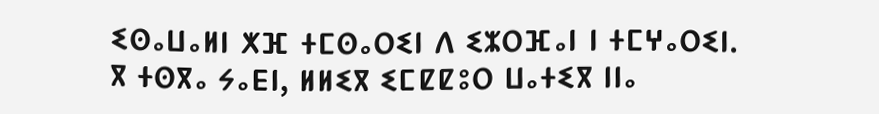ⵉⵙⴰⵡⴰⵍⵏ ⵅⴼ ⵜⵎⵙⴰⵔⵉⵏ ⴷ ⵉⵣⵔⴼⴰⵏ ⵏ ⵜⵎⵖⴰⵔⵉⵏ.
ⴳ ⵜⵙⴳⴰ ⵢⴰⴹⵏ, ⵍⵍⵉⴳ ⵉⵎⵇⵇⵓⵔ ⵡⴰⵜⵉⴳ ⵏⵏⴰ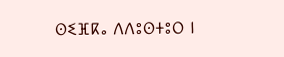ⵙⵉⴼⴽⴰ ⴷⴷⵓⵙⵜⵓⵔ ⵏ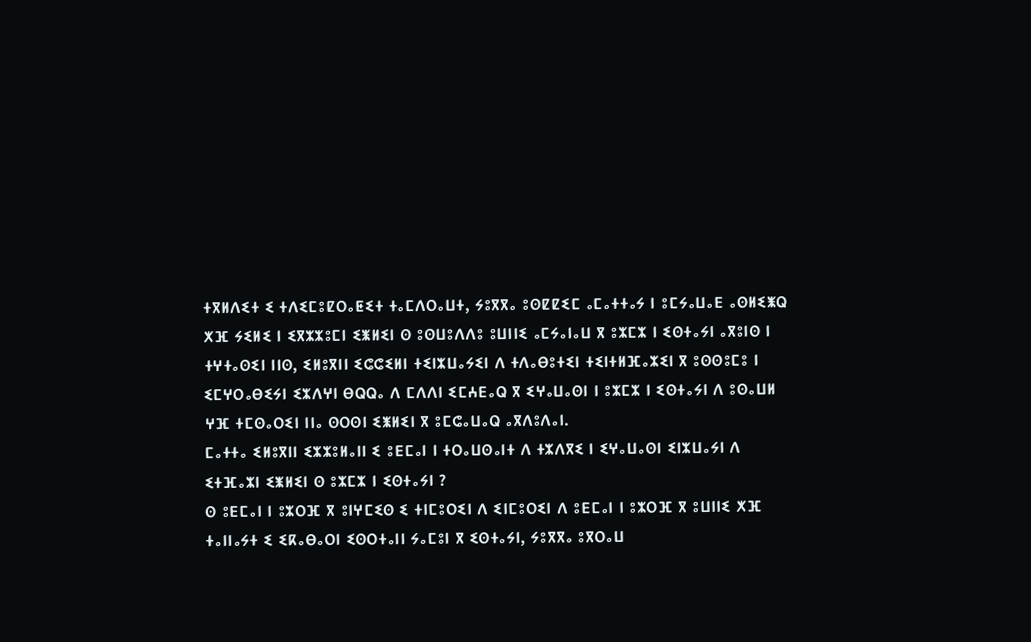ⵜⴳⵍⴷⵉⵜ ⵉ ⵜⴷⵉⵎⵓⵇⵔⴰⵟⵉⵜ ⵜⴰⵎⴷⵔⴰⵡⵜ, ⵢⵓⴳⴳⴰ ⵓⵙⵇⵇⵉⵎ ⴰⵎⴰⵜⵜⴰⵢ ⵏ ⵓⵎⵢⴰⵡⴰⴹ ⴰⵙⵍⵉⵥⵕ ⵅⴼ ⵢⵉⵍⵉ ⵏ ⵉⴳⵣⵣⵓⵎⵏ ⵉⵥⵍⵉⵏ ⵙ ⵓⵙⵡⵓⴷⴷⵓ ⵓⵡⵏⵏⵉ ⴰⵎⵢⴰⵏⴰⵡ ⴳ ⵓⵣⵎⵣ ⵏ ⵉⵙⵜⴰⵢⵏ ⴰⴳⵓⵏⵙ ⵏ ⵜⵖⵜⴰⵙⵉⵏ ⵏⵏⵙ, ⵉⵍⵓⴳⵏⵏ ⵉⵛⵛⵉⵍⵏ ⵜⵉⵏⵣⵡⴰⵢⵉⵏ ⴷ ⵜⴷⴰⴱⵓⵜⵉⵏ ⵜⵉⵏⵜⵍⴼⴰⵣⵉⵏ ⴳ ⵓⵙⵙⵓⵎⵓ ⵏ ⵉⵎⵖⵔⴰⴱⵉⵢⵏ ⵉⵣⴷⵖⵏ ⴱⵕⵕⴰ ⴷ ⵎⴷⴷⵏ ⵉⵎⵄⴹⴰⵕ ⴳ ⵉⵖⴰⵡⴰⵙⵏ ⵏ ⵓⵣⵎⵣ ⵏ ⵉⵙⵜⴰⵢⵏ ⴷ ⵓⵙⴰⵡⵍ ⵖⴼ ⵜⵎⵙⴰⵔⵉⵏ ⵏⵏⴰ ⵙⵔⵙⵏ ⵉⵥⵍⵉⵏ ⴳ ⵓⵎⵛⴰⵡⴰⵕ ⴰⴳⴷⵓⴷⴰⵏ.
ⵎⴰⵜⵜⴰ ⵉⵍⵓⴳⵏⵏ ⵉⵣⵣⵓⵍⴰⵏⵏ ⵉ ⵓⴹⵎⴰⵏ ⵏ ⵜⵔⴰⵡⵙⴰⵏⵜ ⴷ ⵜⵣⴷⴳⵉ ⵏ ⵉⵖⴰⵡⴰⵙⵏ ⵉⵏⵣⵡⴰⵢⵏ ⴷ ⵉⵜⴼⴰⵣⵏ ⵉⵥⵍⵉⵏ ⵙ ⵓⵣⵎⵣ ⵏ ⵉⵙⵜⴰⵢⵏ ?
ⵙ ⵓⴹⵎⴰⵏ ⵏ ⵓⵣⵔⴼ ⴳ ⵓⵏⵖⵎⵉⵙ ⵉ ⵜⵏⵎⵓⵔⵉⵏ ⴷ ⵉⵏⵎⵓⵔⵉⵏ ⴷ ⵓⴹⵎⴰⵏ ⵏ ⵓⵣⵔⴼ ⴳ ⵓⵡⵏⵏⵉ ⵅⴼ ⵜⴰⵏⵏⴰⵢⵜ ⵉ ⵉⴽⴰⴱⴰⵔⵏ ⵉⵙⵔⵜⴰⵏⵏ ⵢⴰⵎⵓⵏ ⴳ ⵉⵙⵜⴰⵢⵏ, ⵢⵓⴳⴳⴰ ⵓⴳⵔⴰⵡ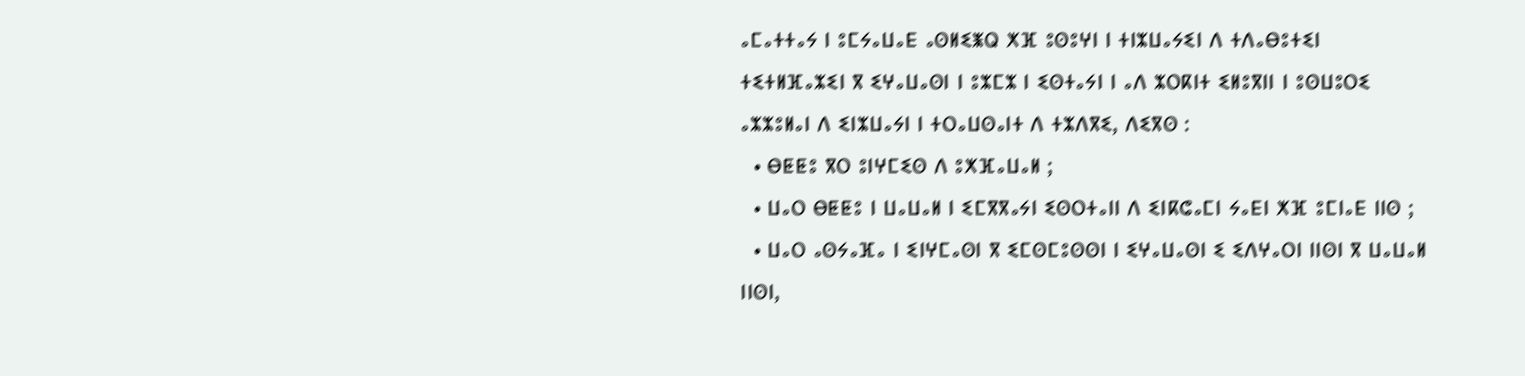ⴰⵎⴰⵜⵜⴰⵢ ⵏ ⵓⵎⵢⴰⵡⴰⴹ ⴰⵙⵍⵉⵥⵕ ⵅⴼ ⵓⵙⵓⵖⵏ ⵏ ⵜⵏⵣⵡⴰⵢⵉⵏ ⴷ ⵜⴷⴰⴱⵓⵜⵉⵏ ⵜⵉⵜⵍⴼⴰⵣⵉⵏ ⴳ ⵉⵖⴰⵡⴰⵙⵏ ⵏ ⵓⵣⵎⵣ ⵏ ⵉⵙⵜⴰⵢⵏ ⵏ ⴰⴷ ⵣⵔⴽⵏⵜ ⵉⵍⵓⴳⵏⵏ ⵏ ⵓⵙⵡⵓⵔⵉ ⴰⵣⵣⵓⵍⴰⵏ ⴷ ⵉⵏⵣⵡⴰⵢⵏ ⵏ ⵜⵔⴰⵡⵙⴰⵏⵜ ⴷ ⵜⵣⴷⴳⵉ, ⴷⵉⴳⵙ :
  • ⴱⵟⵟⵓ ⴳⵔ ⵓⵏⵖⵎⵉⵙ ⴷ ⵓⵅⴼⴰⵡⴰⵍ ;
  • ⵡⴰⵔ ⴱⵟⵟⵓ ⵏ ⵡⴰⵡⴰⵍ ⵏ ⵉⵎⴳⴳⴰⵢⵏ ⵉⵙⵔⵜⴰⵏⵏ ⴷ ⵉⵏⴽⵛⴰⵎⵏ ⵢⴰⴹⵏ ⵅⴼ ⵓⵎⵏⴰⴹ ⵏⵏⵙ ;
  • ⵡⴰⵔ ⴰⵙⵢⴰⴼⴰ ⵏ ⵉⵏⵖⵎⴰⵙⵏ ⴳ ⵉⵎⵙⵎⵓⵙⵙⵏ ⵏ ⵉⵖⴰⵡⴰⵙⵏ ⵉ ⵉⴷⵖⴰⵔⵏ ⵏⵏⵙⵏ ⴳ ⵡⴰⵡⴰⵍ ⵏⵏⵙⵏ,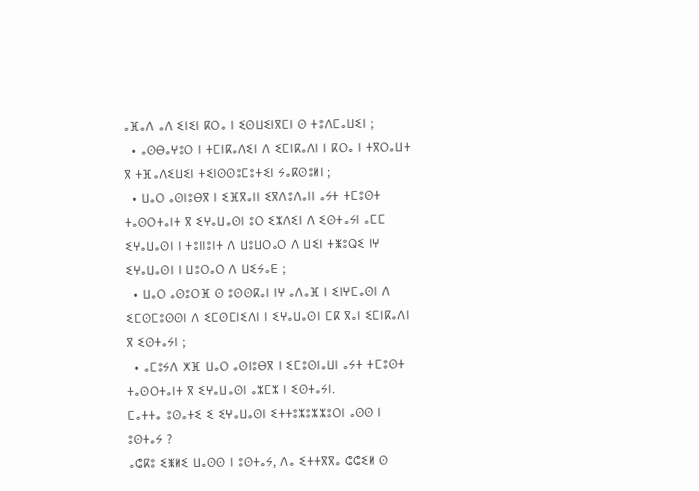ⴰⴼⴰⴷ ⴰⴷ ⵉⵏⵉⵏ ⴽⵔⴰ ⵏ ⵉⵙⵡⵉⵏⴳⵎⵏ ⵙ ⵜⵓⴷⵎⴰⵡⵉⵏ ;
  • ⴰⵙⴱⴰⵖⵓⵔ ⵏ ⵜⵎⵏⴽⴰⴷⵉⵏ ⴷ ⵉⵎⵏⴽⴰⴷⵏ ⵏ ⴽⵔⴰ ⵏ ⵜⴳⵔⴰⵡⵜ ⴳ ⵜⴼⴰⴷⵉⵡⵉⵏ ⵜⵉⵏⵙⵙⵓⵎⵓⵜⵉⵏ ⵢⴰⴽⵙⵓⵍⵏ ;
  • ⵡⴰⵔ ⴰⵙⵏⵓⴱⴳ ⵏ ⵉⴼⴳⴰⵏⵏ ⵉⴳⴷⵓⴷⴰⵏⵏ ⴰⵢⵜ ⵜⵎⵓⵙⵜ ⵜⴰⵙⵔⵜⴰⵏⵜ ⴳ ⵉⵖⴰⵡⴰⵙⵏ ⵓⵔ ⵉⵣⴷⵉⵏ ⴷ ⵉⵙⵜⴰⵢⵏ ⴰⵎⵎ ⵉⵖⴰⵡⴰⵙⵏ ⵏ ⵜⵓⵏⵏⵓⵏⵜ ⴷ ⵡⵓⵡⵔⴰⵔ ⴷ ⵡⵉⵏ ⵜⵥⵓⵕⵉ ⵏⵖ ⵉⵖⴰⵡⴰⵙⵏ ⵏ ⵡⵓⵔⴰⵔ ⴷ ⵡⵉⵢⴰⴹ ;
  • ⵡⴰⵔ ⴰⵙⵓⵔⴼ ⵙ ⵓⵙⵙⴽⴰⵏ ⵏⵖ ⴰⴷⴰⴼ ⵏ ⵉⵏⵖⵎⴰⵙⵏ ⴷ ⵉⵎⵙⵎⵓⵙⵙⵏ ⴷ ⵉⵎⵙⵎⵏⵉⴷⵏ ⵏ ⵉⵖⴰⵡⴰⵙⵏ ⵎⴽ ⴳⴰⵏ ⵉⵎⵏⴽⴰⴷⵏ ⴳ ⵉⵙⵜⴰⵢⵏ ;
  • ⴰⵎⵓⵢⴷ ⵅⴼ ⵡⴰⵔ ⴰⵙⵏⵓⴱⴳ ⵏ ⵉⵎⵓⵙⵏⴰⵡⵏ ⴰⵢⵜ ⵜⵎⵓⵙⵜ ⵜⴰⵙⵔⵜⴰⵏⵜ ⴳ ⵉⵖⴰⵡⴰⵙⵏ ⴰⵣⵎⵣ ⵏ ⵉⵙⵜⴰⵢⵏ.
ⵎⴰⵜⵜⴰ ⵓⵙⴰⵜⵉ ⵉ ⵉⵖⴰⵡⴰⵙⵏ ⵉⵜⵜⵓⵣⵓⵣⵣⵓⵔⵏ ⴰⵙⵙ ⵏ ⵓⵙⵜⴰⵢ ?
ⴰⵛⴽⵓ ⵉⵥⵍⵉ ⵡⴰⵙⵙ ⵏ ⵓⵙⵜⴰⵢ, ⴷⴰ ⵉⵜⵜⴳⴳⴰ ⵛⵛⵉⵍ ⵙ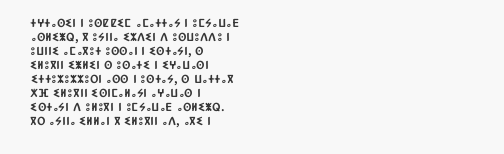ⵜⵖⵜⴰⵙⵉⵏ ⵏ ⵓⵙⵇⵇⵉⵎ ⴰⵎⴰⵜⵜⴰⵢ ⵏ ⵓⵎⵢⴰⵡⴰⴹ ⴰⵙⵍⵉⵥⵕ, ⴳ ⵓⵢⵏⵏⴰ ⵉⵣⴷⵉⵏ ⴷ ⵓⵙⵡⵓⴷⴷⵓ ⵏ ⵓⵡⵏⵏⵉ ⴰⵎⴰⴳⵓⵜ ⵓⵙⵙⴰⵏ ⵏ ⵉⵙⵜⴰⵢⵏ, ⵙ ⵉⵍⵓⴳⵏⵏ ⵉⵥⵍⵉⵏ ⵙ ⵓⵙⴰⵜⵉ ⵏ ⵉⵖⴰⵡⴰⵙⵏ ⵉⵜⵜⵓⵣⵓⵣⵣⵓⵔⵏ ⴰⵙⵙ ⵏ ⵓⵙⵜⴰⵢ, ⵙ ⵡⴰⵜⵜⴰⴳ ⵅⴼ ⵉⵍⵓⴳⵏⵏ ⵉⵙⵏⵎⴰⵍⴰⵢⵏ ⴰⵖⴰⵡⴰⵙ ⵏ ⵉⵙⵜⴰⵢⵏ ⴷ ⵓⵍⵓⴳⵏ ⵏ ⵓⵎⵢⴰⵡⴰⴹ ⴰⵙⵍⵉⵥⵕ. ⴳⵔ ⴰⵢⵏⵏⴰ ⵉⵍⵍⴰⵏ ⴳ ⵉⵍⵓⴳⵏⵏ ⴰⴷ, ⴰⴳⵉ ⵏ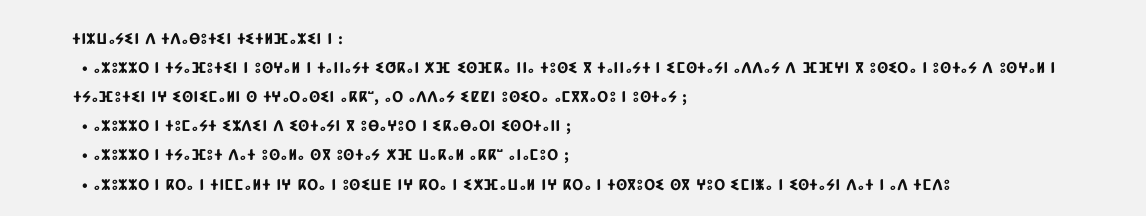ⵜⵏⵣⵡⴰⵢⵉⵏ ⴷ ⵜⴷⴰⴱⵓⵜⵉⵏ ⵜⵉⵜⵍⴼⴰⵣⵉⵏ ⵏ :
  • ⴰⵣⵓⵣⵣⵔ ⵏ ⵜⵢⴰⴼⵓⵜⵉⵏ ⵏ ⵓⵙⵖⴰⵍ ⵏ ⵜⴰⵏⵏⴰⵢⵜ ⵉⵚⴽⴰⵏ ⵅⴼ ⵉⵙⴼⴽⴰ ⵏⵏⴰ ⵜⵓⵙⵉ ⴳ ⵜⴰⵏⵏⴰⵢⵜ ⵏ ⵉⵎⵙⵜⴰⵢⵏ ⴰⴷⴷⴰⵢ ⴷ ⴼⴼⵖⵏ ⴳ ⵓⵙⵉⵔⴰ ⵏ ⵓⵙⵜⴰⵢ ⴷ ⵓⵙⵖⴰⵍ ⵏ ⵜⵢⴰⴼⵓⵜⵉⵏ ⵏⵖ ⵉⵙⵏⵉⵎⴰⵍⵏ ⵙ ⵜⵖⴰⵔⴰⵙⵉⵏ ⴰⴽⴽⵯ, ⴰⵔ ⴰⴷⴷⴰⵢ ⵉⵇⵇⵏ ⵓⵙⵉⵔⴰ ⴰⵎⴳⴳⴰⵔⵓ ⵏ ⵓⵙⵜⴰⵢ ;
  • ⴰⵣⵓⵣⵣⵔ ⵏ ⵜⵓⵎⴰⵢⵜ ⵉⵣⴷⵉⵏ ⴷ ⵉⵙⵜⴰⵢⵏ ⴳ ⵓⴱⴰⵖⵓⵔ ⵏ ⵉⴽⴰⴱⴰⵔⵏ ⵉⵙⵔⵜⴰⵏⵏ ;
  • ⴰⵣⵓⵣⵣⵔ ⵏ ⵜⵢⴰⴼⵓⵜ ⴷⴰⵜ ⵓⵙⴰⵍⴰ ⵙⴳ ⵓⵙⵜⴰⵢ ⵅⴼ ⵡⴰⴽⴰⵍ ⴰⴽⴽⵯ ⴰⵏⴰⵎⵓⵔ ;
  • ⴰⵣⵓⵣⵣⵔ ⵏ ⴽⵔⴰ ⵏ ⵜⵏⵎⵎⴰⵍⵜ ⵏⵖ ⴽⵔⴰ ⵏ ⵓⵙⵉⵡⴹ ⵏⵖ ⴽⵔⴰ ⵏ ⵉⵅⴼⴰⵡⴰⵍ ⵏⵖ ⴽⵔⴰ ⵏ ⵜⵙⴳⵓⵔⵉ ⵙⴳ ⵖⵓⵔ ⵉⵎⵏⵥⴰ ⵏ ⵉⵙⵜⴰⵢⵏ ⴷⴰⵜ ⵏ ⴰⴷ ⵜⵎⴷⵓ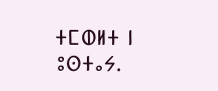ⵜⵎⵀⵍⵜ ⵏ ⵓⵙⵜⴰⵢ.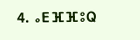4. ⴰⴹⴼⴼⵓⵕ